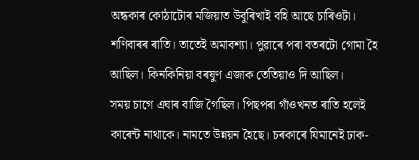অন্ধকাৰ কোঠাটোৰ মজিয়াত উবুৰিখাই বহি আছে চাৰিওটা। শণিবাৰৰ ৰাতি। তাতেই অমাবশ্যা। পুৱাৰে পৰা বতৰটো গোমা হৈ আছিল। কিনকিনিয়া বৰষুণ এজাক তেতিয়াও দি আছিল।
সময় চাগে এঘাৰ বাজি গৈছিল। পিছপৰা গাঁওখনত ৰাতি হলেই কাৰেন্ট নাথাকে। নামতে উন্নয়ন হৈছে। চৰকাৰে যিমানেই ঢাক-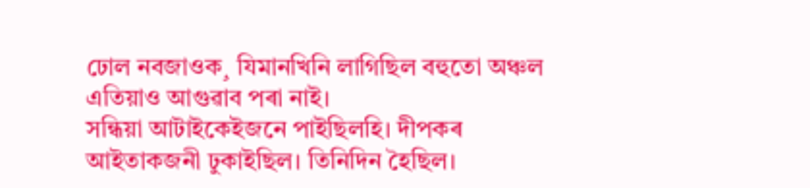ঢোল নবজাওক¸ যিমানখিনি লাগিছিল বহুতো অঞ্চল এতিয়াও আগুৱাব পৰা নাই।
সন্ধিয়া আটাইকেইজনে পাইছিলহি। দীপকৰ আইতাকজনী ঢুকাইছিল। তিনিদিন হৈছিল।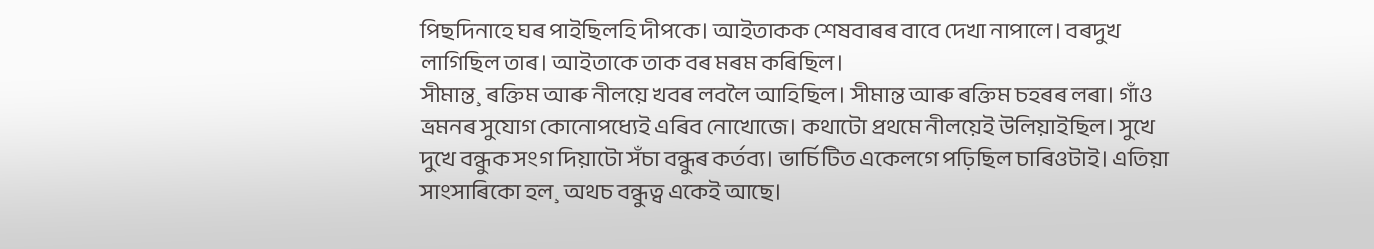পিছদিনাহে ঘৰ পাইছিলহি দীপকে। আইতাকক শেষবাৰৰ বাবে দেখা নাপালে। বৰদুখ লাগিছিল তাৰ। আইতাকে তাক বৰ মৰম কৰিছিল।
সীমান্ত¸ ৰক্তিম আৰু নীলয়ে খবৰ লবলৈ আহিছিল। সীমান্ত আৰু ৰক্তিম চহৰৰ লৰা। গাঁও ভ্ৰমনৰ সুযোগ কোনোপধ্যেই এৰিব নোখোজে। কথাটো প্ৰথমে নীলয়েই উলিয়াইছিল। সুখে দুখে বন্ধুক সংগ দিয়াটো সঁচা বন্ধুৰ কৰ্তব্য। ভাৰ্চিটিত একেলগে পঢ়িছিল চাৰিওটাই। এতিয়া সাংসাৰিকো হল¸ অথচ বন্ধুত্ব একেই আছে।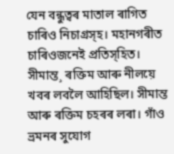যেন বন্ধুত্বৰ মাতাল ৰাগিত চাৰিও নিচাগ্ৰস্হ। মহানগৰীত চাৰিওজনেই প্ৰতিস্হিত।
সীমান্ত¸ ৰক্তিম আৰু নীলয়ে খবৰ লবলৈ আহিছিল। সীমান্ত আৰু ৰক্তিম চহৰৰ লৰা। গাঁও ভ্ৰমনৰ সুযোগ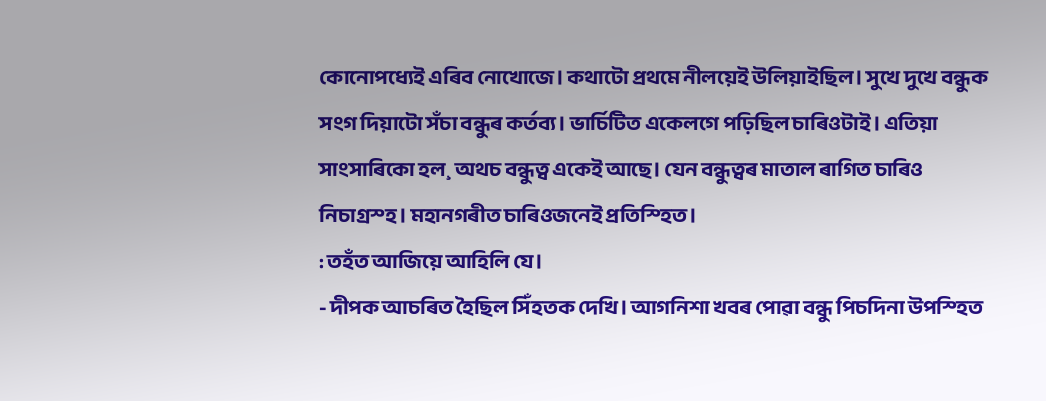কোনোপধ্যেই এৰিব নোখোজে। কথাটো প্ৰথমে নীলয়েই উলিয়াইছিল। সুখে দুখে বন্ধুক সংগ দিয়াটো সঁচা বন্ধুৰ কৰ্তব্য। ভাৰ্চিটিত একেলগে পঢ়িছিল চাৰিওটাই। এতিয়া সাংসাৰিকো হল¸ অথচ বন্ধুত্ব একেই আছে। যেন বন্ধুত্বৰ মাতাল ৰাগিত চাৰিও নিচাগ্ৰস্হ। মহানগৰীত চাৰিওজনেই প্ৰতিস্হিত।
: তহঁত আজিয়ে আহিলি যে।
- দীপক আচৰিত হৈছিল সিঁহতক দেখি। আগনিশা খবৰ পোৱা বন্ধু পিচদিনা উপস্হিত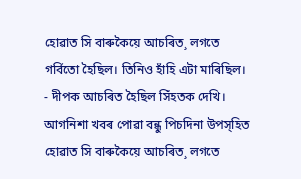হোৱাত সি বাৰুকৈয়ে আচৰিত¸ লগতে গৰ্বিতো হৈছিল। তিনিও হাঁহি এটা মাৰিছিল।
- দীপক আচৰিত হৈছিল সিঁহতক দেখি। আগনিশা খবৰ পোৱা বন্ধু পিচদিনা উপস্হিত হোৱাত সি বাৰুকৈয়ে আচৰিত¸ লগতে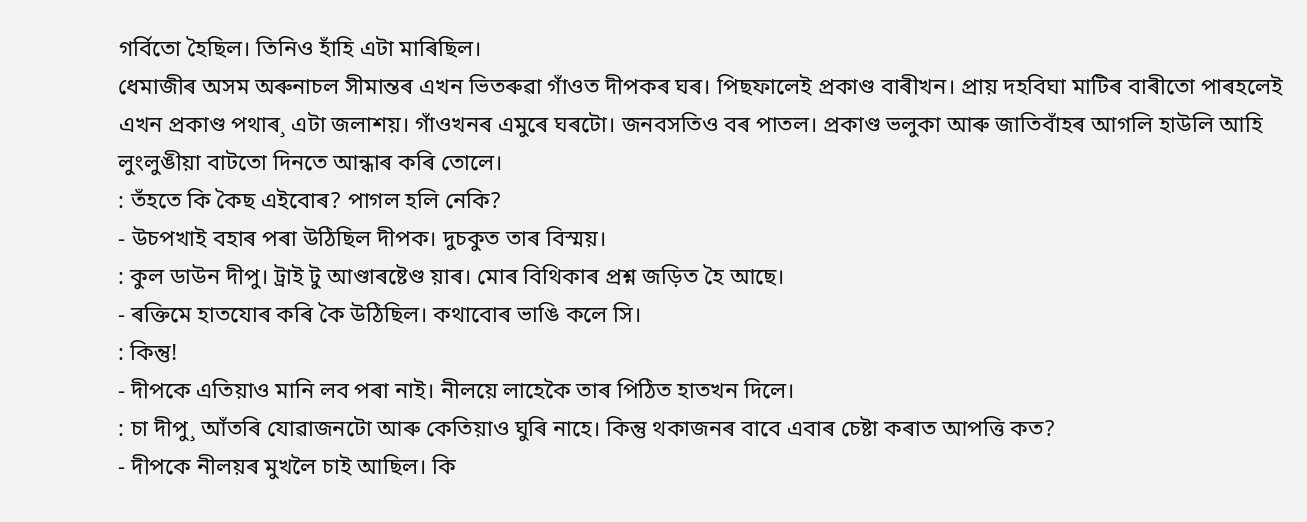গৰ্বিতো হৈছিল। তিনিও হাঁহি এটা মাৰিছিল।
ধেমাজীৰ অসম অৰুনাচল সীমান্তৰ এখন ভিতৰুৱা গাঁওত দীপকৰ ঘৰ। পিছফালেই প্ৰকাণ্ড বাৰীখন। প্ৰায় দহবিঘা মাটিৰ বাৰীতো পাৰহলেই এখন প্ৰকাণ্ড পথাৰ¸ এটা জলাশয়। গাঁওখনৰ এমুৰে ঘৰটো। জনবসতিও বৰ পাতল। প্ৰকাণ্ড ভলুকা আৰু জাতিবাঁহৰ আগলি হাউলি আহি লুংলুঙীয়া বাটতো দিনতে আন্ধাৰ কৰি তোলে।
: তঁহতে কি কৈছ এইবোৰ? পাগল হলি নেকি?
- উচপখাই বহাৰ পৰা উঠিছিল দীপক। দুচকুত তাৰ বিস্ময়।
: কুল ডাউন দীপু। ট্ৰাই টু আণ্ডাৰষ্টেণ্ড য়াৰ। মোৰ বিথিকাৰ প্ৰশ্ন জড়িত হৈ আছে।
- ৰক্তিমে হাতযোৰ কৰি কৈ উঠিছিল। কথাবোৰ ভাঙি কলে সি।
: কিন্তু!
- দীপকে এতিয়াও মানি লব পৰা নাই। নীলয়ে লাহেকৈ তাৰ পিঠিত হাতখন দিলে।
: চা দীপু¸ আঁতৰি যোৱাজনটো আৰু কেতিয়াও ঘুৰি নাহে। কিন্তু থকাজনৰ বাবে এবাৰ চেষ্টা কৰাত আপত্তি কত?
- দীপকে নীলয়ৰ মুখলৈ চাই আছিল। কি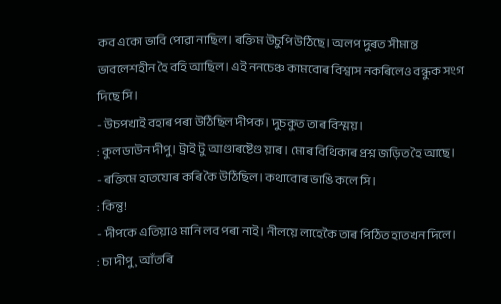কব একো ভাবি পোৱা নাছিল। ৰক্তিম উচুপি উঠিছে। অলপ দুৰত সীমান্ত ভাবলেশহীন হৈ বহি আছিল। এই ননচেঞ্চ কামবোৰ বিশ্বাস নকৰিলেও বন্ধুক সংগ দিছে সি।
- উচপখাই বহাৰ পৰা উঠিছিল দীপক। দুচকুত তাৰ বিস্ময়।
: কুল ডাউন দীপু। ট্ৰাই টু আণ্ডাৰষ্টেণ্ড য়াৰ। মোৰ বিথিকাৰ প্ৰশ্ন জড়িত হৈ আছে।
- ৰক্তিমে হাতযোৰ কৰি কৈ উঠিছিল। কথাবোৰ ভাঙি কলে সি।
: কিন্তু!
- দীপকে এতিয়াও মানি লব পৰা নাই। নীলয়ে লাহেকৈ তাৰ পিঠিত হাতখন দিলে।
: চা দীপু¸ আঁতৰি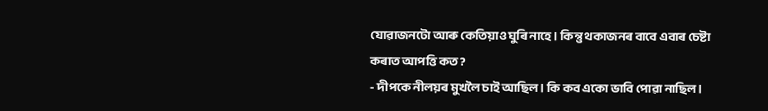যোৱাজনটো আৰু কেতিয়াও ঘুৰি নাহে। কিন্তু থকাজনৰ বাবে এবাৰ চেষ্টা কৰাত আপত্তি কত?
- দীপকে নীলয়ৰ মুখলৈ চাই আছিল। কি কব একো ভাবি পোৱা নাছিল।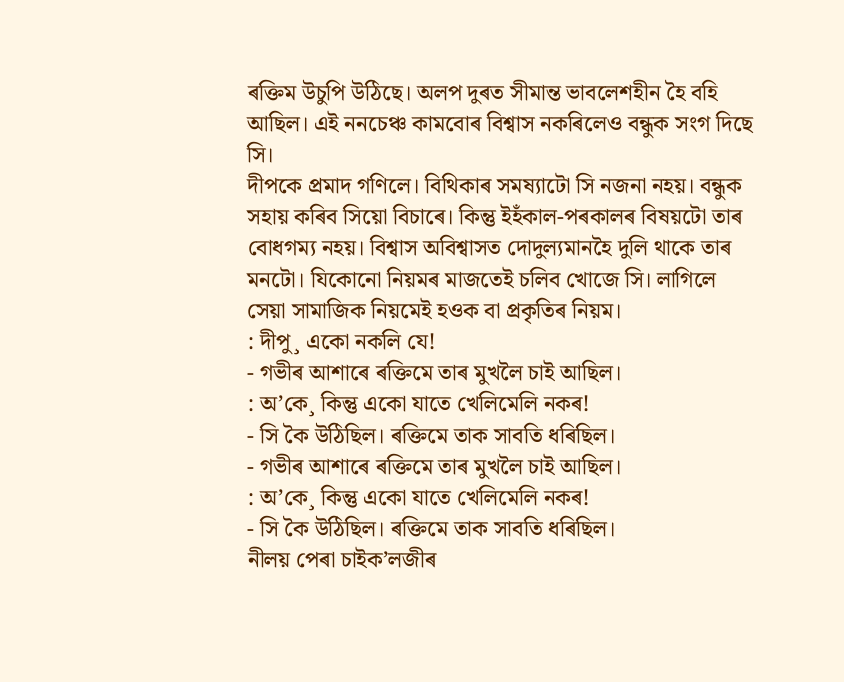ৰক্তিম উচুপি উঠিছে। অলপ দুৰত সীমান্ত ভাবলেশহীন হৈ বহি আছিল। এই ননচেঞ্চ কামবোৰ বিশ্বাস নকৰিলেও বন্ধুক সংগ দিছে সি।
দীপকে প্ৰমাদ গণিলে। বিথিকাৰ সমষ্যাটো সি নজনা নহয়। বন্ধুক সহায় কৰিব সিয়ো বিচাৰে। কিন্তু ইহঁকাল-পৰকালৰ বিষয়টো তাৰ বোধগম্য নহয়। বিশ্বাস অবিশ্বাসত দোদুল্যমানহৈ দুলি থাকে তাৰ মনটো। যিকোনো নিয়মৰ মাজতেই চলিব খোজে সি। লাগিলে সেয়া সামাজিক নিয়মেই হওক বা প্ৰকৃতিৰ নিয়ম।
: দীপু¸ একো নকলি যে!
- গভীৰ আশাৰে ৰক্তিমে তাৰ মুখলৈ চাই আছিল।
: অ’কে¸ কিন্তু একো যাতে খেলিমেলি নকৰ!
- সি কৈ উঠিছিল। ৰক্তিমে তাক সাবতি ধৰিছিল।
- গভীৰ আশাৰে ৰক্তিমে তাৰ মুখলৈ চাই আছিল।
: অ’কে¸ কিন্তু একো যাতে খেলিমেলি নকৰ!
- সি কৈ উঠিছিল। ৰক্তিমে তাক সাবতি ধৰিছিল।
নীলয় পেৰা চাইক’লজীৰ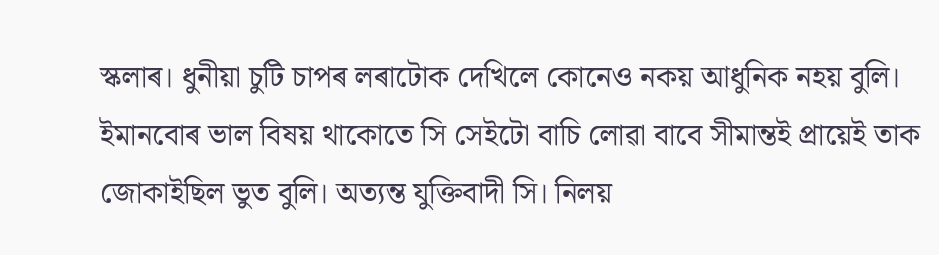স্কলাৰ। ধুনীয়া চুটি চাপৰ লৰাটোক দেখিলে কোনেও নকয় আধুনিক নহয় বুলি। ইমানবোৰ ভাল বিষয় থাকোতে সি সেইটো বাচি লোৱা বাবে সীমান্তই প্ৰায়েই তাক জোকাইছিল ভুত বুলি। অত্যন্ত যুক্তিবাদী সি। নিলয়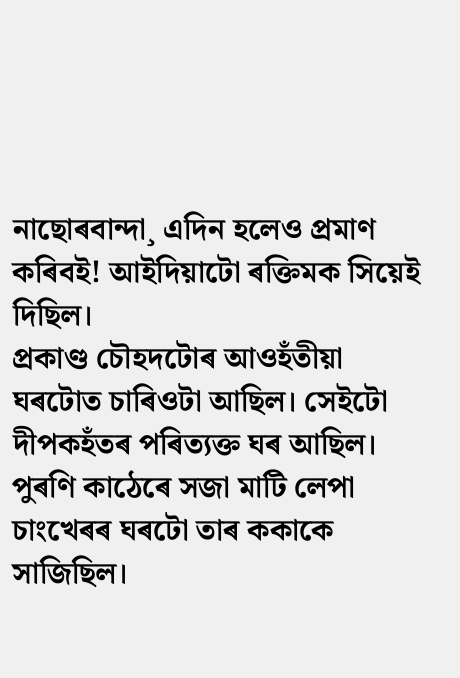নাছোৰবান্দা¸ এদিন হলেও প্ৰমাণ কৰিবই! আইদিয়াটো ৰক্তিমক সিয়েই দিছিল।
প্ৰকাণ্ড চৌহদটোৰ আওহঁতীয়া ঘৰটোত চাৰিওটা আছিল। সেইটো দীপকহঁতৰ পৰিত্যক্ত ঘৰ আছিল। পুৰণি কাঠেৰে সজা মাটি লেপা চাংখেৰৰ ঘৰটো তাৰ ককাকে সাজিছিল।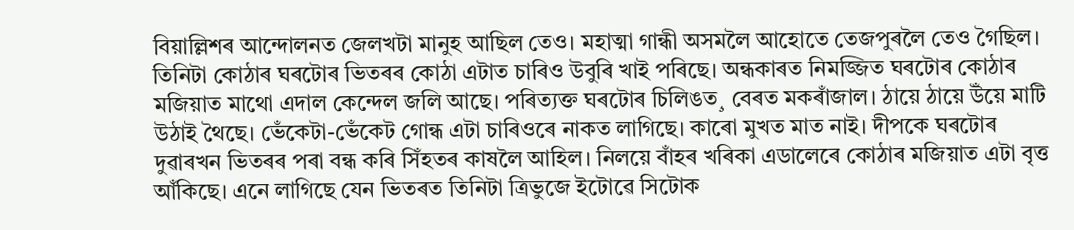বিয়াল্লিশৰ আন্দোলনত জেলখটা মানুহ আছিল তেও। মহাত্মা গান্ধী অসমলৈ আহোতে তেজপুৰলৈ তেও গৈছিল।
তিনিটা কোঠাৰ ঘৰটোৰ ভিতৰৰ কোঠা এটাত চাৰিও উবুৰি খাই পৰিছে। অন্ধকাৰত নিমজ্জিত ঘৰটোৰ কোঠাৰ মজিয়াত মাথো এদাল কেন্দেল জলি আছে। পৰিত্যক্ত ঘৰটোৰ চিলিঙত¸ বেৰত মকৰাঁজাল। ঠায়ে ঠায়ে উঁয়ে মাটি উঠাই থৈছে। ভেঁকেটা-ভেঁকেট গোন্ধ এটা চাৰিওৰে নাকত লাগিছে। কাৰো মুখত মাত নাই। দীপকে ঘৰটোৰ দুৱাৰখন ভিতৰৰ পৰা বন্ধ কৰি সিঁহতৰ কাষলৈ আহিল। নিলয়ে বাঁহৰ খৰিকা এডালেৰে কোঠাৰ মজিয়াত এটা বৃত্ত আঁকিছে। এনে লাগিছে যেন ভিতৰত তিনিটা ত্ৰিভুজে ইটোৱে সিটোক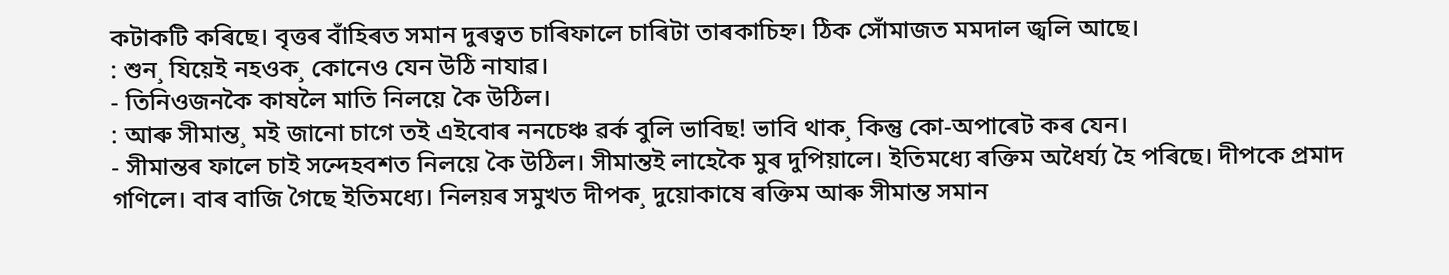কটাকটি কৰিছে। বৃত্তৰ বাঁহিৰত সমান দুৰত্বত চাৰিফালে চাৰিটা তাৰকাচিহ্ন। ঠিক সোঁমাজত মমদাল জ্বলি আছে।
: শুন¸ যিয়েই নহওক¸ কোনেও যেন উঠি নাযাৱ।
- তিনিওজনকৈ কাষলৈ মাতি নিলয়ে কৈ উঠিল।
: আৰু সীমান্ত¸ মই জানো চাগে তই এইবোৰ ননচেঞ্চ ৱৰ্ক বুলি ভাবিছ! ভাবি থাক¸ কিন্তু কো-অপাৰেট কৰ যেন।
- সীমান্তৰ ফালে চাই সন্দেহবশত নিলয়ে কৈ উঠিল। সীমান্তই লাহেকৈ মুৰ দুপিয়ালে। ইতিমধ্যে ৰক্তিম অধৈৰ্য্য হৈ পৰিছে। দীপকে প্ৰমাদ গণিলে। বাৰ বাজি গৈছে ইতিমধ্যে। নিলয়ৰ সমুখত দীপক¸ দুয়োকাষে ৰক্তিম আৰু সীমান্ত সমান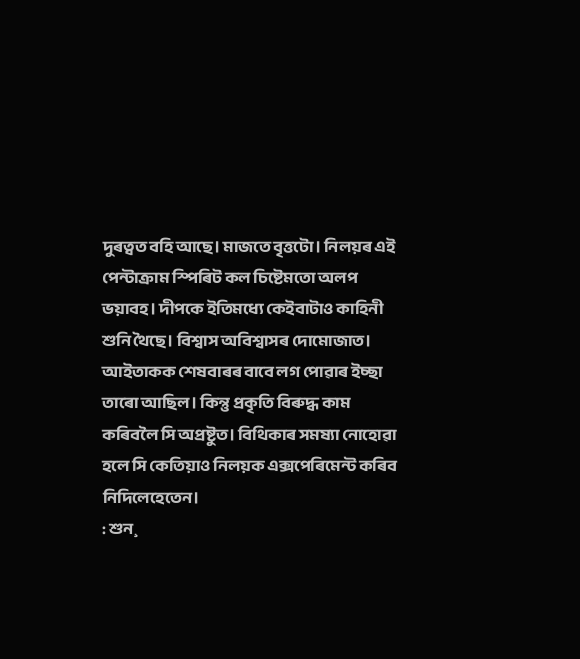দুৰত্বত বহি আছে। মাজতে বৃত্তটো। নিলয়ৰ এই পেন্টাক্ৰাম স্পিৰিট কল চিষ্টেমতো অলপ ভয়াবহ। দীপকে ইতিমধ্যে কেইবাটাও কাহিনী শুনি থৈছে। বিশ্বাস অবিশ্বাসৰ দোমোজাত। আইতাকক শেষবাৰৰ বাবে লগ পোৱাৰ ইচ্ছা তাৰো আছিল। কিন্তু প্ৰকৃতি বিৰুদ্ধ কাম কৰিবলৈ সি অপ্ৰষ্টুত। বিথিকাৰ সমষ্যা নোহোৱা হলে সি কেতিয়াও নিলয়ক এক্সপেৰিমেন্ট কৰিব নিদিলেহেতেন।
: শুন¸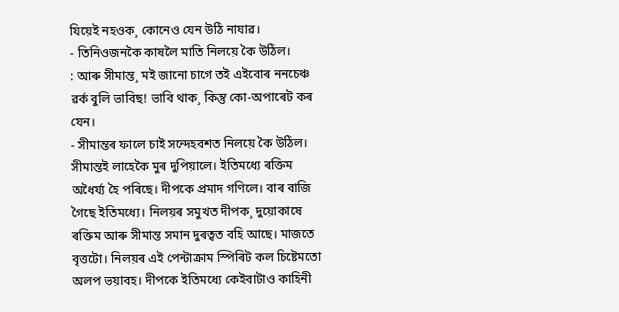যিয়েই নহওক¸ কোনেও যেন উঠি নাযাৱ।
- তিনিওজনকৈ কাষলৈ মাতি নিলয়ে কৈ উঠিল।
: আৰু সীমান্ত¸ মই জানো চাগে তই এইবোৰ ননচেঞ্চ ৱৰ্ক বুলি ভাবিছ! ভাবি থাক¸ কিন্তু কো-অপাৰেট কৰ যেন।
- সীমান্তৰ ফালে চাই সন্দেহবশত নিলয়ে কৈ উঠিল। সীমান্তই লাহেকৈ মুৰ দুপিয়ালে। ইতিমধ্যে ৰক্তিম অধৈৰ্য্য হৈ পৰিছে। দীপকে প্ৰমাদ গণিলে। বাৰ বাজি গৈছে ইতিমধ্যে। নিলয়ৰ সমুখত দীপক¸ দুয়োকাষে ৰক্তিম আৰু সীমান্ত সমান দুৰত্বত বহি আছে। মাজতে বৃত্তটো। নিলয়ৰ এই পেন্টাক্ৰাম স্পিৰিট কল চিষ্টেমতো অলপ ভয়াবহ। দীপকে ইতিমধ্যে কেইবাটাও কাহিনী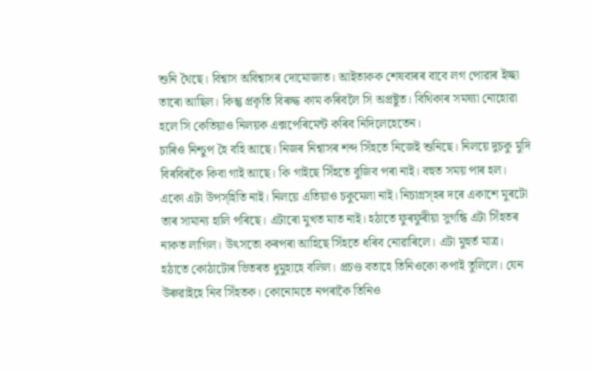শুনি থৈছে। বিশ্বাস অবিশ্বাসৰ দোমোজাত। আইতাকক শেষবাৰৰ বাবে লগ পোৱাৰ ইচ্ছা তাৰো আছিল। কিন্তু প্ৰকৃতি বিৰুদ্ধ কাম কৰিবলৈ সি অপ্ৰষ্টুত। বিথিকাৰ সমষ্যা নোহোৱা হলে সি কেতিয়াও নিলয়ক এক্সপেৰিমেন্ট কৰিব নিদিলেহেতেন।
চাৰিও নিশ্চুপ হৈ বহি আছে। নিজৰ নিশ্বাসৰ শব্দ সিঁহতে নিজেই শুনিছে। নিলয়ে দুচকু মুদি বিৰবিৰকৈ কিবা গাই আছে। কি গাইছে সিঁহতে বুজিব পৰা নাই। বহুত সময় পাৰ হল। একো এটা উপস্হিতি নাই। নিলয়ে এতিয়াও চকুমেলা নাই। নিচাগ্ৰস্হৰ দৰে একাশে মুৰটো তাৰ সামান্য হালি পৰিছে। এটাৰো মুখত মাত নাই। হঠাতে ফুৰফুৰীয়া সুগন্ধি এটা সিঁহতৰ নাকত লাগিল। উৎসতো কৰপৰা আহিছে সিঁহতে ধৰিব নোৱাৰিলে। এটা মুহুৰ্ত মাত্ৰ। হঠাতে কোঠাটোৰ ভিতৰত ধুমুহাহে বলিল। প্ৰচণ্ড বতাহে তিনিওকো কপাই তুলিলে। যেন উৰুৱাইহে নিব সিঁহতক। কোনোমতে নপৰাকৈ তিনিও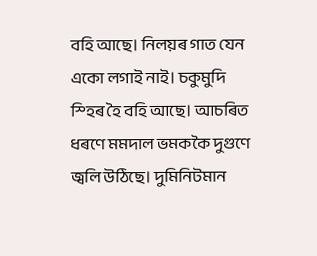বহি আছে। নিলয়ৰ গাত যেন একো লগাই নাই। চকুমুদি স্হিৰ হৈ বহি আছে। আচৰিত ধৰণে মমদাল ভমককৈ দুগুণে জ্বলি উঠিছে। দুমিনিটমান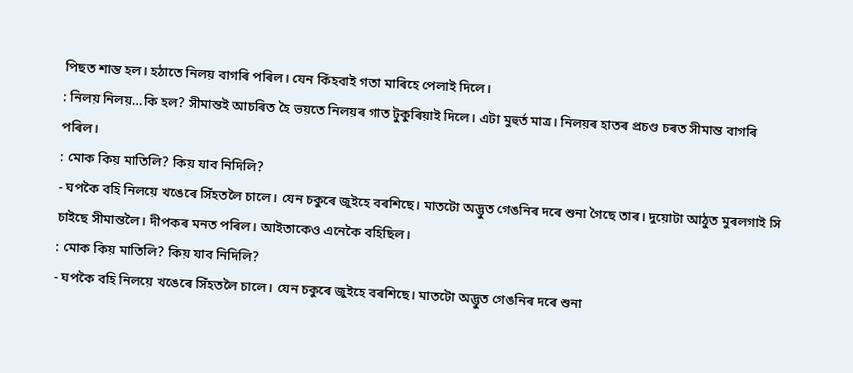পিছত শান্ত হল। হঠাতে নিলয় বাগৰি পৰিল। যেন কিঁহবাই গতা মাৰিহে পেলাই দিলে।
: নিলয় নিলয়…কি হল? সীমান্তই আচৰিত হৈ ভয়তে নিলয়ৰ গাত টুকুৰিয়াই দিলে। এটা মুহুৰ্ত মাত্ৰ। নিলয়ৰ হাতৰ প্ৰচণ্ড চৰত সীমান্ত বাগৰি পৰিল।
: মোক কিয় মাতিলি? কিয় যাব নিদিলি?
- ঘপকৈ বহি নিলয়ে খঙেৰে সিঁহতলৈ চালে। যেন চকুৰে জুইহে বৰশিছে। মাতটো অদ্ভুত গেঙনিৰ দৰে শুনা গৈছে তাৰ। দুয়োটা আঠুত মুৰলগাই সি চাইছে সীমান্তলৈ। দীপকৰ মনত পৰিল। আইতাকেও এনেকৈ বহিছিল।
: মোক কিয় মাতিলি? কিয় যাব নিদিলি?
- ঘপকৈ বহি নিলয়ে খঙেৰে সিঁহতলৈ চালে। যেন চকুৰে জুইহে বৰশিছে। মাতটো অদ্ভুত গেঙনিৰ দৰে শুনা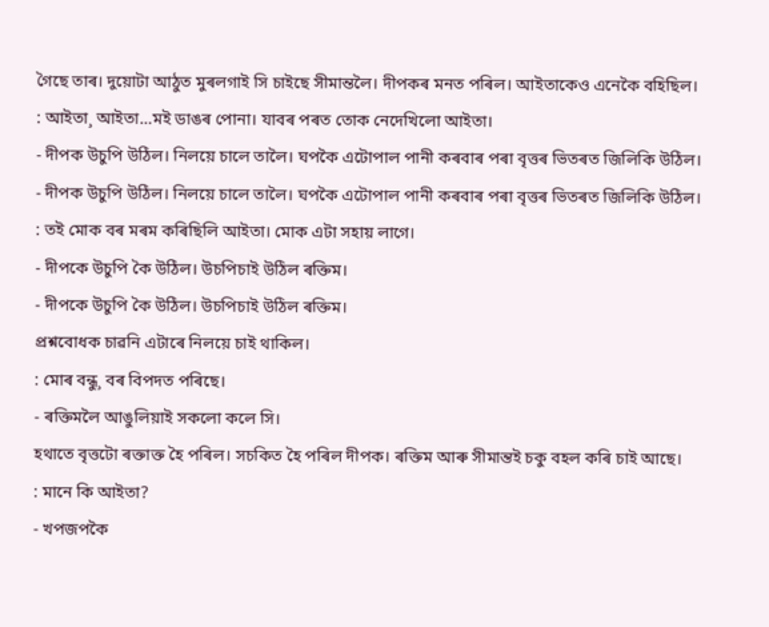গৈছে তাৰ। দুয়োটা আঠুত মুৰলগাই সি চাইছে সীমান্তলৈ। দীপকৰ মনত পৰিল। আইতাকেও এনেকৈ বহিছিল।
: আইতা¸ আইতা…মই ডাঙৰ পোনা। যাবৰ পৰত তোক নেদেখিলো আইতা।
- দীপক উচুপি উঠিল। নিলয়ে চালে তালৈ। ঘপকৈ এটোপাল পানী কৰবাৰ পৰা বৃত্তৰ ভিতৰত জিলিকি উঠিল।
- দীপক উচুপি উঠিল। নিলয়ে চালে তালৈ। ঘপকৈ এটোপাল পানী কৰবাৰ পৰা বৃত্তৰ ভিতৰত জিলিকি উঠিল।
: তই মোক বৰ মৰম কৰিছিলি আইতা। মোক এটা সহায় লাগে।
- দীপকে উচুপি কৈ উঠিল। উচপিচাই উঠিল ৰক্তিম।
- দীপকে উচুপি কৈ উঠিল। উচপিচাই উঠিল ৰক্তিম।
প্ৰশ্নবোধক চাৱনি এটাৰে নিলয়ে চাই থাকিল।
: মোৰ বন্ধু¸ বৰ বিপদত পৰিছে।
- ৰক্তিমলৈ আঙুলিয়াই সকলো কলে সি।
হথাতে বৃত্তটো ৰক্তাক্ত হৈ পৰিল। সচকিত হৈ পৰিল দীপক। ৰক্তিম আৰু সীমান্তই চকু বহল কৰি চাই আছে।
: মানে কি আইতা?
- খপজপকৈ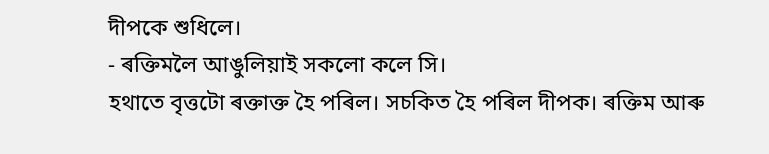দীপকে শুধিলে।
- ৰক্তিমলৈ আঙুলিয়াই সকলো কলে সি।
হথাতে বৃত্তটো ৰক্তাক্ত হৈ পৰিল। সচকিত হৈ পৰিল দীপক। ৰক্তিম আৰু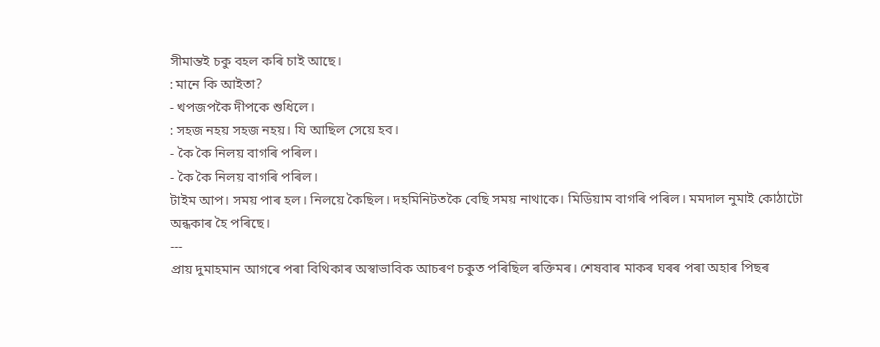সীমান্তই চকু বহল কৰি চাই আছে।
: মানে কি আইতা?
- খপজপকৈ দীপকে শুধিলে।
: সহজ নহয় সহজ নহয়। যি আছিল সেয়ে হব।
- কৈ কৈ নিলয় বাগৰি পৰিল।
- কৈ কৈ নিলয় বাগৰি পৰিল।
টাইম আপ। সময় পাৰ হল। নিলয়ে কৈছিল। দহমিনিটতকৈ বেছি সময় নাথাকে। মিডিয়াম বাগৰি পৰিল। মমদাল নুমাই কোঠাটো অন্ধকাৰ হৈ পৰিছে।
---
প্ৰায় দুমাহমান আগৰে পৰা বিথিকাৰ অস্বাভাবিক আচৰণ চকুত পৰিছিল ৰক্তিমৰ। শেষবাৰ মাকৰ ঘৰৰ পৰা অহাৰ পিছৰ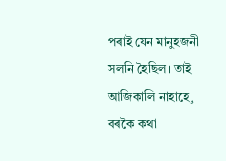পৰাই যেন মানুহজনী সলনি হৈছিল। তাই আজিকালি নাহাহে¸ বৰকৈ কথা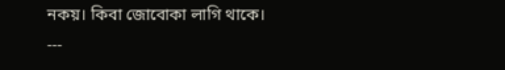নকয়। কিবা জোবোকা লাগি থাকে।
---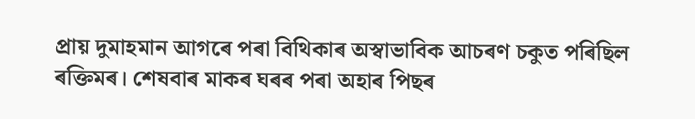প্ৰায় দুমাহমান আগৰে পৰা বিথিকাৰ অস্বাভাবিক আচৰণ চকুত পৰিছিল ৰক্তিমৰ। শেষবাৰ মাকৰ ঘৰৰ পৰা অহাৰ পিছৰ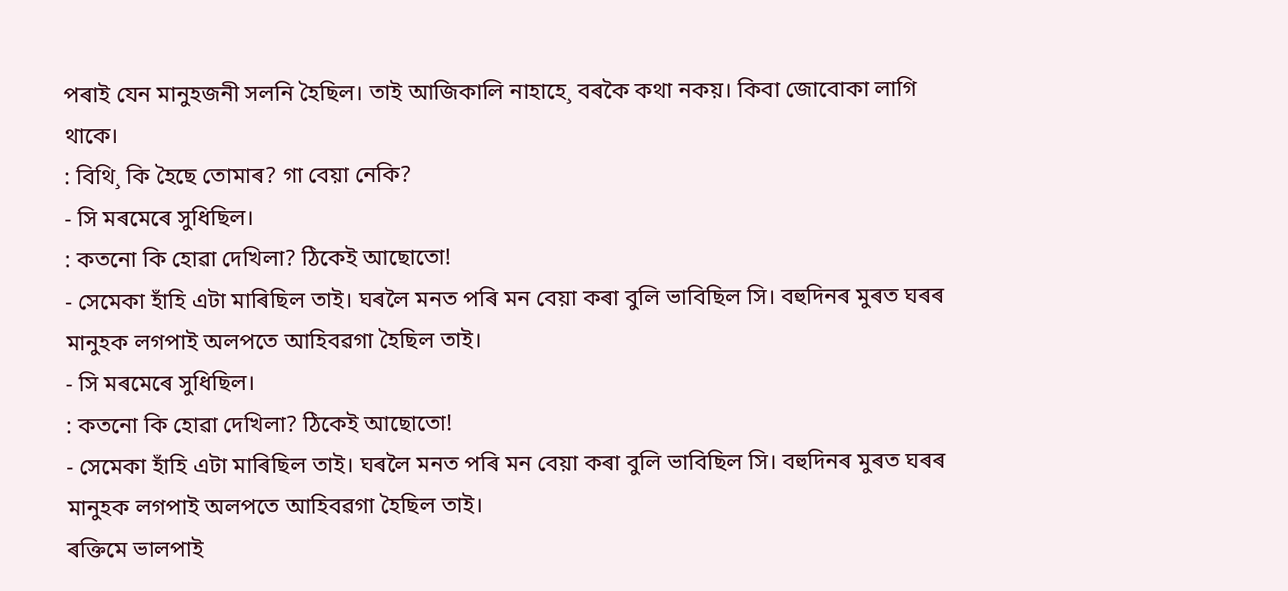পৰাই যেন মানুহজনী সলনি হৈছিল। তাই আজিকালি নাহাহে¸ বৰকৈ কথা নকয়। কিবা জোবোকা লাগি থাকে।
: বিথি¸ কি হৈছে তোমাৰ? গা বেয়া নেকি?
- সি মৰমেৰে সুধিছিল।
: কতনো কি হোৱা দেখিলা? ঠিকেই আছোতো!
- সেমেকা হাঁহি এটা মাৰিছিল তাই। ঘৰলৈ মনত পৰি মন বেয়া কৰা বুলি ভাবিছিল সি। বহুদিনৰ মুৰত ঘৰৰ মানুহক লগপাই অলপতে আহিবৱগা হৈছিল তাই।
- সি মৰমেৰে সুধিছিল।
: কতনো কি হোৱা দেখিলা? ঠিকেই আছোতো!
- সেমেকা হাঁহি এটা মাৰিছিল তাই। ঘৰলৈ মনত পৰি মন বেয়া কৰা বুলি ভাবিছিল সি। বহুদিনৰ মুৰত ঘৰৰ মানুহক লগপাই অলপতে আহিবৱগা হৈছিল তাই।
ৰক্তিমে ভালপাই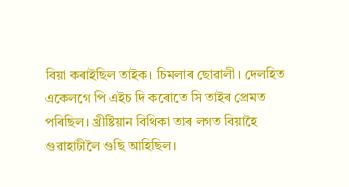বিয়া কৰাইছিল তাইক। চিমলাৰ ছোৱালী। দেলহিত একেলগে পি এইচ দি কৰোতে সি তাইৰ প্ৰেমত পৰিছিল। খ্ৰীষ্টিয়ান বিথিকা তাৰ লগত বিয়াহৈ গুৱাহাটীলৈ গুছি আহিছিল।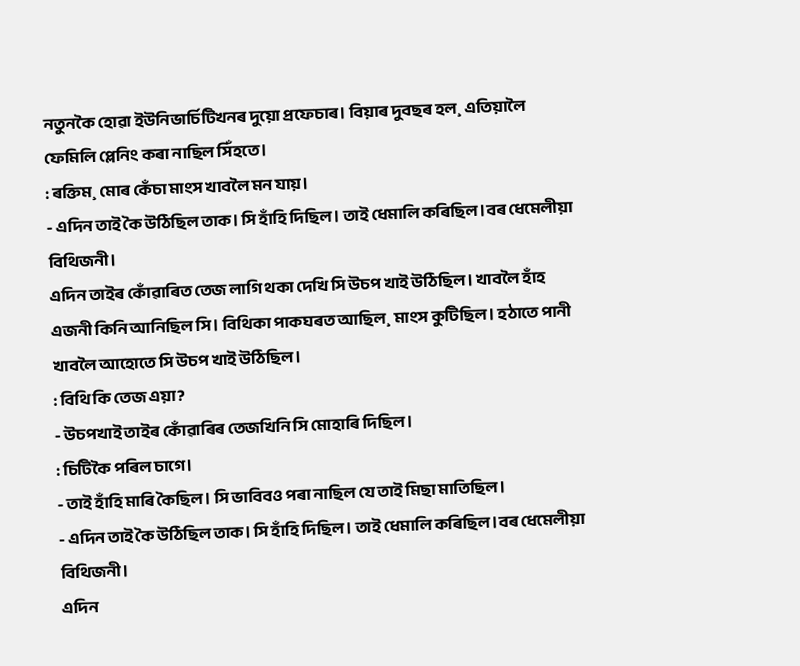নতুনকৈ হোৱা ইউনিভাৰ্চিটিখনৰ দুয়ো প্ৰফেচাৰ। বিয়াৰ দুবছৰ হল¸ এতিয়ালৈ ফেমিলি প্লেনিং কৰা নাছিল সিঁহতে।
: ৰক্তিম¸ মোৰ কেঁচা মাংস খাবলৈ মন যায়।
- এদিন তাই কৈ উঠিছিল তাক। সি হাঁহি দিছিল। তাই ধেমালি কৰিছিল।বৰ ধেমেলীয়া বিথিজনী।
এদিন তাইৰ কোঁৱাৰিত তেজ লাগি থকা দেখি সি উচপ খাই উঠিছিল। খাবলৈ হাঁহ এজনী কিনি আনিছিল সি। বিথিকা পাকঘৰত আছিল¸ মাংস কুটিছিল। হঠাতে পানী খাবলৈ আহোতে সি উচপ খাই উঠিছিল।
: বিথি কি তেজ এয়া?
- উচপখাই তাইৰ কোঁৱাৰিৰ তেজখিনি সি মোহাৰি দিছিল।
: চিটিকৈ পৰিল চাগে।
- তাই হাঁহি মাৰি কৈছিল। সি ভাবিবও পৰা নাছিল যে তাই মিছা মাতিছিল।
- এদিন তাই কৈ উঠিছিল তাক। সি হাঁহি দিছিল। তাই ধেমালি কৰিছিল।বৰ ধেমেলীয়া বিথিজনী।
এদিন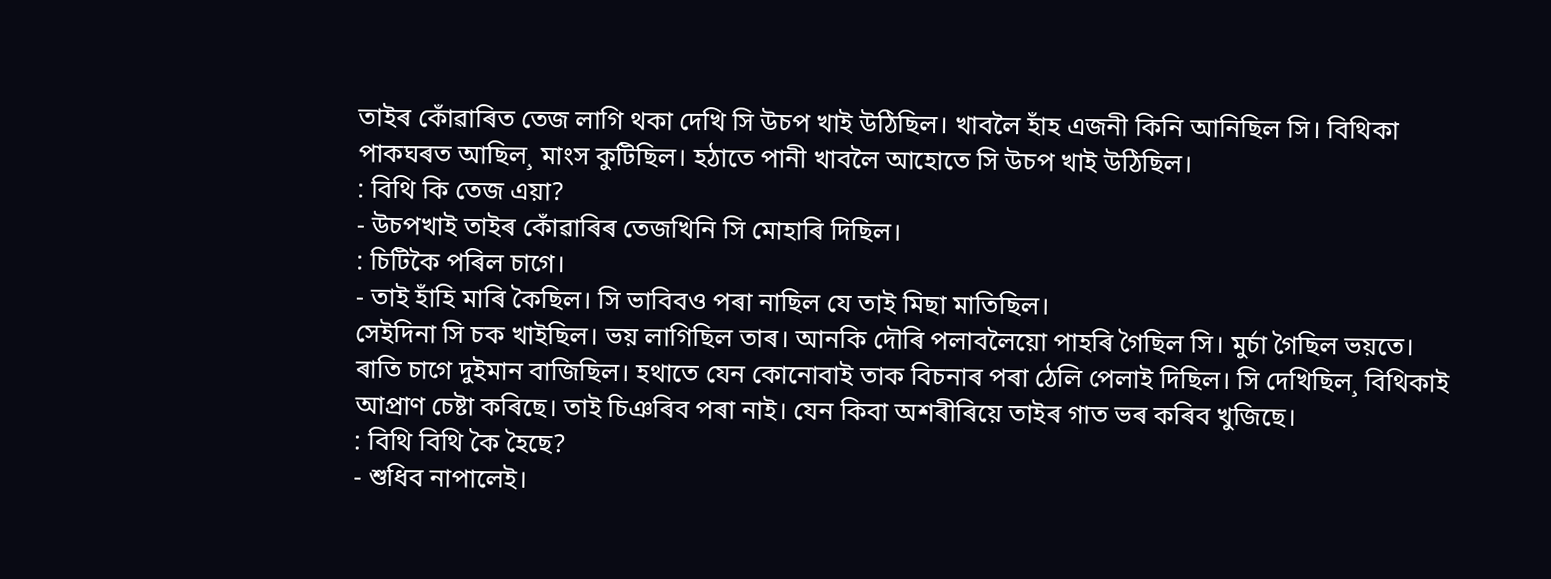তাইৰ কোঁৱাৰিত তেজ লাগি থকা দেখি সি উচপ খাই উঠিছিল। খাবলৈ হাঁহ এজনী কিনি আনিছিল সি। বিথিকা পাকঘৰত আছিল¸ মাংস কুটিছিল। হঠাতে পানী খাবলৈ আহোতে সি উচপ খাই উঠিছিল।
: বিথি কি তেজ এয়া?
- উচপখাই তাইৰ কোঁৱাৰিৰ তেজখিনি সি মোহাৰি দিছিল।
: চিটিকৈ পৰিল চাগে।
- তাই হাঁহি মাৰি কৈছিল। সি ভাবিবও পৰা নাছিল যে তাই মিছা মাতিছিল।
সেইদিনা সি চক খাইছিল। ভয় লাগিছিল তাৰ। আনকি দৌৰি পলাবলৈয়ো পাহৰি গৈছিল সি। মুৰ্চা গৈছিল ভয়তে।
ৰাতি চাগে দুইমান বাজিছিল। হথাতে যেন কোনোবাই তাক বিচনাৰ পৰা ঠেলি পেলাই দিছিল। সি দেখিছিল¸ বিথিকাই আপ্ৰাণ চেষ্টা কৰিছে। তাই চিঞৰিব পৰা নাই। যেন কিবা অশৰীৰিয়ে তাইৰ গাত ভৰ কৰিব খুজিছে।
: বিথি বিথি কৈ হৈছে?
- শুধিব নাপালেই।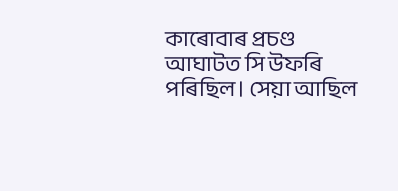কাৰোবাৰ প্ৰচণ্ড আঘাটত সি উফৰি পৰিছিল। সেয়া আছিল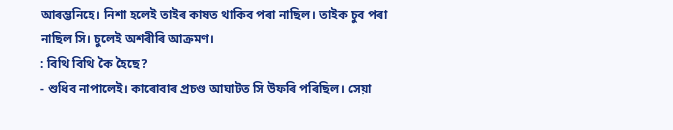আৰম্ভনিহে। নিশা হলেই তাইৰ কাষত থাকিব পৰা নাছিল। তাইক চুব পৰা নাছিল সি। চুলেই অশৰীৰি আক্ৰমণ।
: বিথি বিথি কৈ হৈছে?
- শুধিব নাপালেই। কাৰোবাৰ প্ৰচণ্ড আঘাটত সি উফৰি পৰিছিল। সেয়া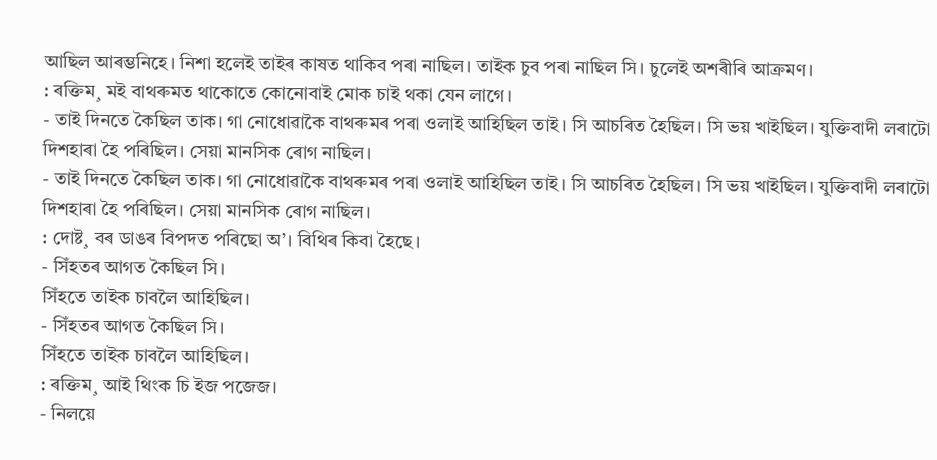আছিল আৰম্ভনিহে। নিশা হলেই তাইৰ কাষত থাকিব পৰা নাছিল। তাইক চুব পৰা নাছিল সি। চুলেই অশৰীৰি আক্ৰমণ।
: ৰক্তিম¸ মই বাথৰুমত থাকোতে কোনোবাই মোক চাই থকা যেন লাগে।
- তাই দিনতে কৈছিল তাক। গা নোধোৱাকৈ বাথৰুমৰ পৰা ওলাই আহিছিল তাই। সি আচৰিত হৈছিল। সি ভয় খাইছিল। যুক্তিবাদী লৰাটো দিশহাৰা হৈ পৰিছিল। সেয়া মানসিক ৰোগ নাছিল।
- তাই দিনতে কৈছিল তাক। গা নোধোৱাকৈ বাথৰুমৰ পৰা ওলাই আহিছিল তাই। সি আচৰিত হৈছিল। সি ভয় খাইছিল। যুক্তিবাদী লৰাটো দিশহাৰা হৈ পৰিছিল। সেয়া মানসিক ৰোগ নাছিল।
: দোষ্ট¸ বৰ ডাঙৰ বিপদত পৰিছো অ’। বিথিৰ কিবা হৈছে।
- সিঁহতৰ আগত কৈছিল সি।
সিঁহতে তাইক চাবলৈ আহিছিল।
- সিঁহতৰ আগত কৈছিল সি।
সিঁহতে তাইক চাবলৈ আহিছিল।
: ৰক্তিম¸ আই থিংক চি ইজ পজেজ।
- নিলয়ে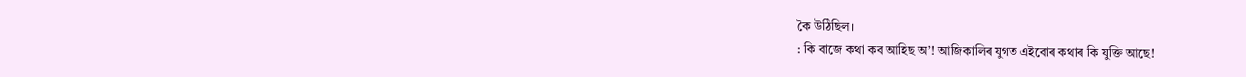কৈ উঠিছিল।
: কি বাজে কথা কব আহিছ অ’! আজিকালিৰ যুগত এইবোৰ কথাৰ কি যুক্তি আছে!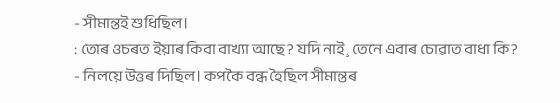- সীমান্তই শুধিছিল।
: তোৰ ওচৰত ইয়াৰ কিবা বাখ্যা আছে? যদি নাই¸ তেনে এবাৰ চোৱাত বাধা কি?
- নিলয়ে উত্তৰ দিছিল। কপকৈ বন্ধ হৈছিল সীমান্তৰ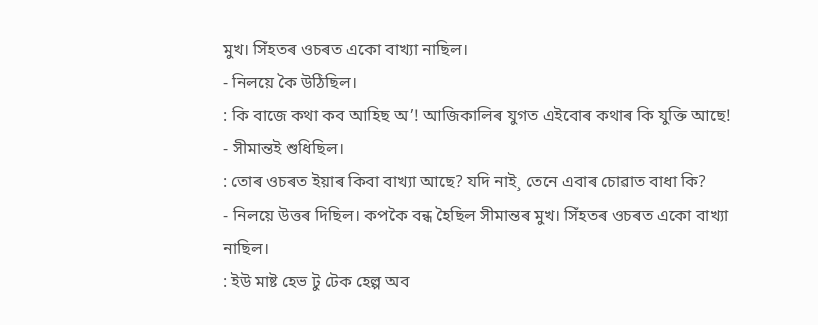মুখ। সিঁহতৰ ওচৰত একো বাখ্যা নাছিল।
- নিলয়ে কৈ উঠিছিল।
: কি বাজে কথা কব আহিছ অ’! আজিকালিৰ যুগত এইবোৰ কথাৰ কি যুক্তি আছে!
- সীমান্তই শুধিছিল।
: তোৰ ওচৰত ইয়াৰ কিবা বাখ্যা আছে? যদি নাই¸ তেনে এবাৰ চোৱাত বাধা কি?
- নিলয়ে উত্তৰ দিছিল। কপকৈ বন্ধ হৈছিল সীমান্তৰ মুখ। সিঁহতৰ ওচৰত একো বাখ্যা নাছিল।
: ইউ মাষ্ট হেভ টু টেক হেল্প অব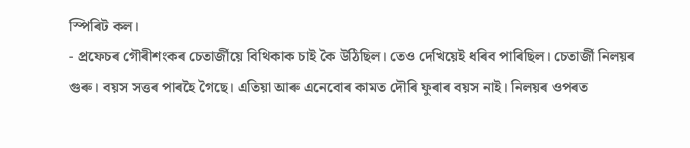স্পিৰিট কল।
- প্ৰফেচৰ গৌৰীশংকৰ চেতাৰ্জীয়ে বিথিকাক চাই কৈ উঠিছিল। তেও দেখিয়েই ধৰিব পাৰিছিল। চেতাৰ্জী নিলয়ৰ গুৰু। বয়স সত্তৰ পাৰহৈ গৈছে। এতিয়া আৰু এনেবোৰ কামত দৌৰি ফুৰাৰ বয়স নাই। নিলয়ৰ ওপৰত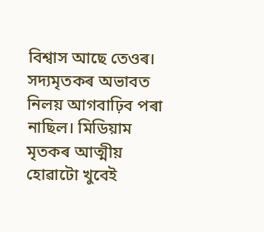বিশ্বাস আছে তেওৰ।
সদ্যমৃতকৰ অভাবত নিলয় আগবাঢ়িব পৰা নাছিল। মিডিয়াম মৃতকৰ আত্মীয় হোৱাটো খুবেই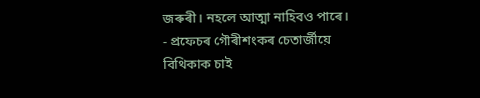জৰুৰী। নহলে আত্মা নাহিবও পাৰে।
- প্ৰফেচৰ গৌৰীশংকৰ চেতাৰ্জীয়ে বিথিকাক চাই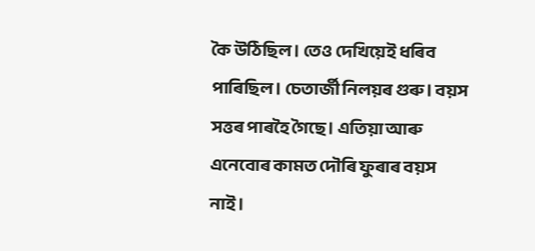কৈ উঠিছিল। তেও দেখিয়েই ধৰিব পাৰিছিল। চেতাৰ্জী নিলয়ৰ গুৰু। বয়স সত্তৰ পাৰহৈ গৈছে। এতিয়া আৰু এনেবোৰ কামত দৌৰি ফুৰাৰ বয়স নাই।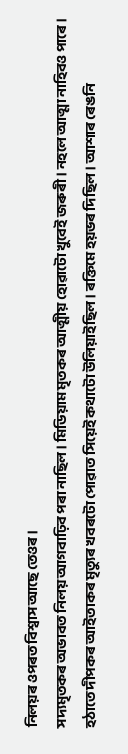নিলয়ৰ ওপৰত বিশ্বাস আছে তেওৰ।
সদ্যমৃতকৰ অভাবত নিলয় আগবাঢ়িব পৰা নাছিল। মিডিয়াম মৃতকৰ আত্মীয় হোৱাটো খুবেই জৰুৰী। নহলে আত্মা নাহিবও পাৰে।
হঠাতে দীপকৰ আইতাকৰ মৃত্যুৰ খবৰটো পোৱাত সিয়েই কথাটো উলিয়াইছিল। ৰক্তিমে হয়ভৰ দিছিল। আশাৰ ৰেঙনি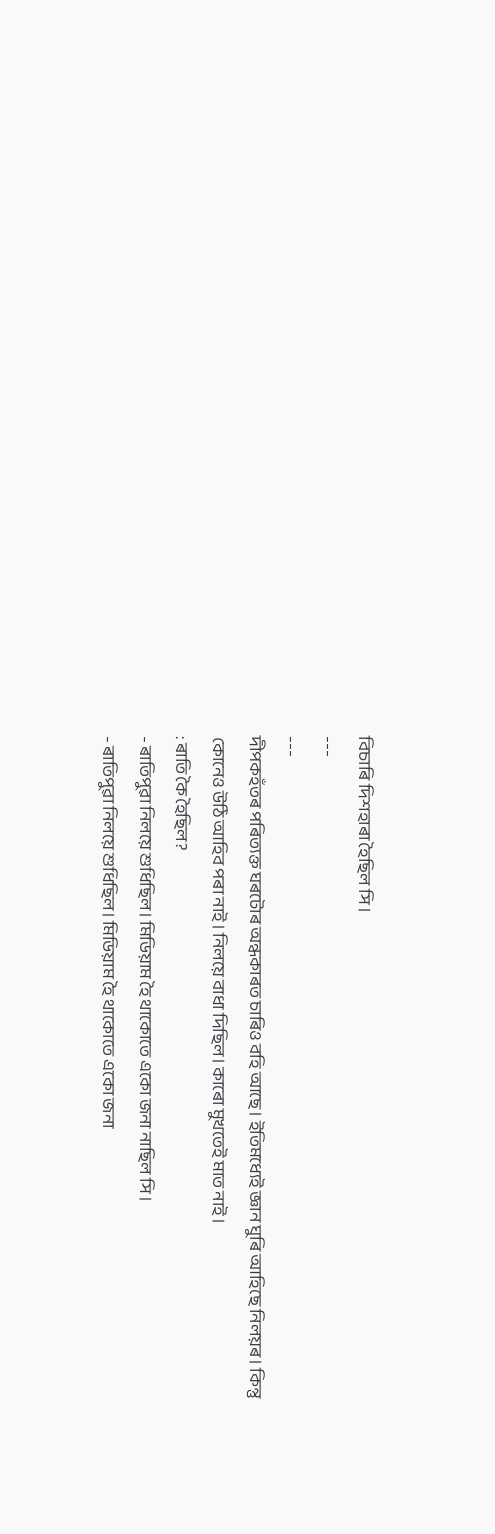বিচাৰি দিশহাৰা হৈছিল সি।
---
---
দীপকহঁতৰ পৰিত্যক্ত ঘৰটোৰ অন্ধকাৰত চাৰিও বহি আছে। ইতিমধ্যেই জ্ঞান ঘুৰি আহিছে নিলয়ৰ। কিন্তু কোনেও উঠি আহিব পৰা নাই। নিলয়ে বাধা দিছিল। কাৰো মুখতেই মাত নাই।
: ৰাতি কৈ হৈছিল?
- ৰাতিপুৱা নিলয়ে শুধিছিল। মিডিয়াম হৈ থাকোতে একো জনা নাছিল সি।
- ৰাতিপুৱা নিলয়ে শুধিছিল। মিডিয়াম হৈ থাকোতে একো জনা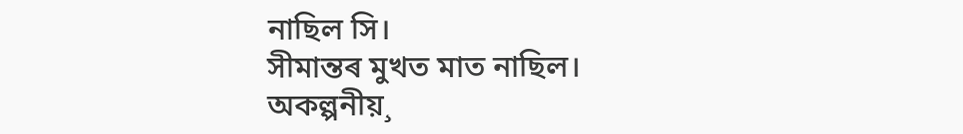নাছিল সি।
সীমান্তৰ মুখত মাত নাছিল। অকল্পনীয়¸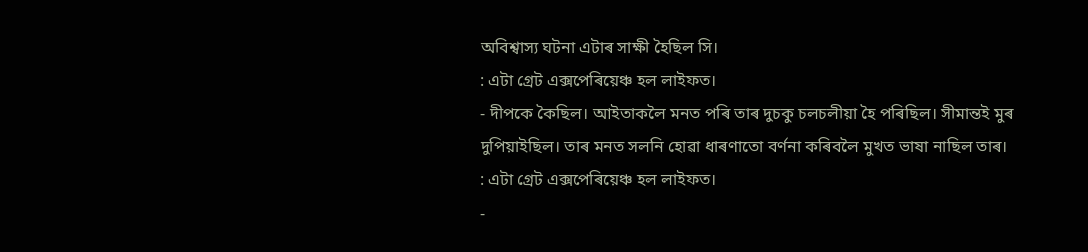অবিশ্বাস্য ঘটনা এটাৰ সাক্ষী হৈছিল সি।
: এটা গ্ৰেট এক্সপেৰিয়েঞ্চ হল লাইফত।
- দীপকে কৈছিল। আইতাকলৈ মনত পৰি তাৰ দুচকু চলচলীয়া হৈ পৰিছিল। সীমান্তই মুৰ দুপিয়াইছিল। তাৰ মনত সলনি হোৱা ধাৰণাতো বৰ্ণনা কৰিবলৈ মুখত ভাষা নাছিল তাৰ।
: এটা গ্ৰেট এক্সপেৰিয়েঞ্চ হল লাইফত।
-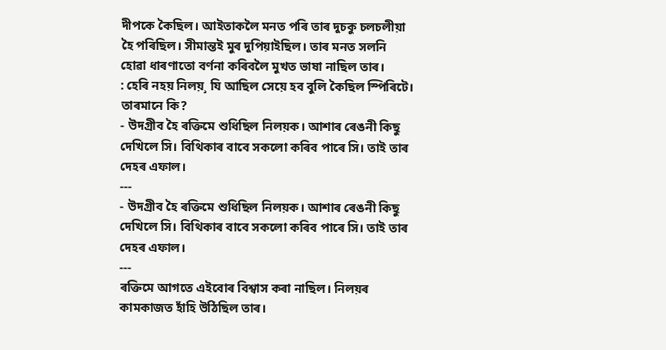দীপকে কৈছিল। আইতাকলৈ মনত পৰি তাৰ দুচকু চলচলীয়া হৈ পৰিছিল। সীমান্তই মুৰ দুপিয়াইছিল। তাৰ মনত সলনি হোৱা ধাৰণাতো বৰ্ণনা কৰিবলৈ মুখত ভাষা নাছিল তাৰ।
: হেৰি নহয় নিলয়¸ যি আছিল সেয়ে হব বুলি কৈছিল স্পিৰিটে। তাৰমানে কি?
- উদগ্ৰীব হৈ ৰক্তিমে শুধিছিল নিলয়ক। আশাৰ ৰেঙনী কিছু দেখিলে সি। বিথিকাৰ বাবে সকলো কৰিব পাৰে সি। তাই তাৰ দেহৰ এফাল।
---
- উদগ্ৰীব হৈ ৰক্তিমে শুধিছিল নিলয়ক। আশাৰ ৰেঙনী কিছু দেখিলে সি। বিথিকাৰ বাবে সকলো কৰিব পাৰে সি। তাই তাৰ দেহৰ এফাল।
---
ৰক্তিমে আগতে এইবোৰ বিশ্বাস কৰা নাছিল। নিলয়ৰ কামকাজত হাঁহি উঠিছিল তাৰ।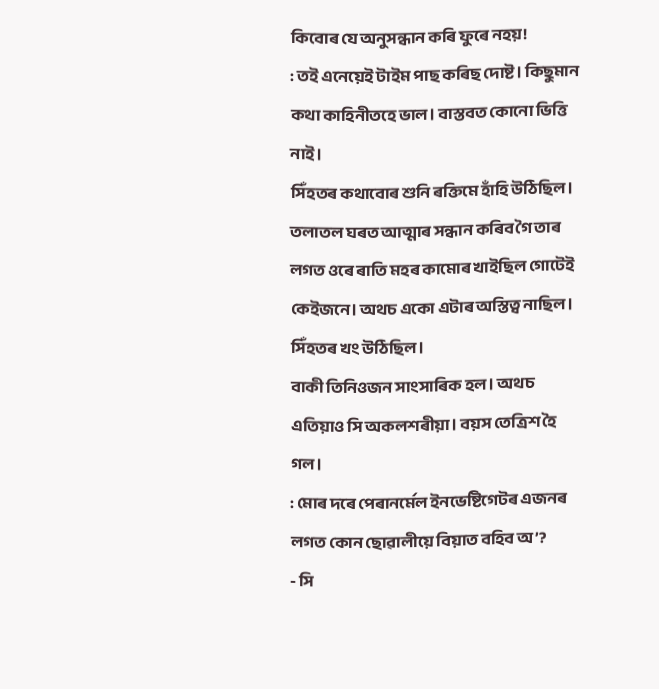কিবোৰ যে অনুসন্ধান কৰি ফুৰে নহয়!
: তই এনেয়েই টাইম পাছ কৰিছ দোষ্ট। কিছুমান কথা কাহিনীতহে ভাল। বাস্তবত কোনো ভিত্তি নাই।
সিঁহতৰ কথাবোৰ শুনি ৰক্তিমে হাঁহি উঠিছিল। তলাতল ঘৰত আত্মাৰ সন্ধান কৰিব গৈ তাৰ লগত ওৰে ৰাতি মহৰ কামোৰ খাইছিল গোটেই কেইজনে। অথচ একো এটাৰ অস্তিত্ব নাছিল। সিঁহতৰ খং উঠিছিল।
বাকী তিনিওজন সাংসাৰিক হল। অথচ এতিয়াও সি অকলশৰীয়া। বয়স তেত্ৰিশ হৈ গল।
: মোৰ দৰে পেৰানৰ্মেল ইনভেষ্টিগেটৰ এজনৰ লগত কোন ছোৱালীয়ে বিয়াত বহিব অ’?
- সি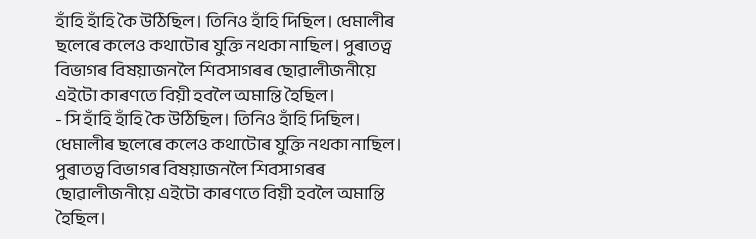হাঁহি হাঁহি কৈ উঠিছিল। তিনিও হাঁহি দিছিল। ধেমালীৰ ছলেৰে কলেও কথাটোৰ যুক্তি নথকা নাছিল। পুৰাতত্ব বিভাগৰ বিষয়াজনলৈ শিবসাগৰৰ ছোৱালীজনীয়ে এইটো কাৰণতে বিয়ী হবলৈ অমান্তি হৈছিল।
- সি হাঁহি হাঁহি কৈ উঠিছিল। তিনিও হাঁহি দিছিল। ধেমালীৰ ছলেৰে কলেও কথাটোৰ যুক্তি নথকা নাছিল। পুৰাতত্ব বিভাগৰ বিষয়াজনলৈ শিবসাগৰৰ ছোৱালীজনীয়ে এইটো কাৰণতে বিয়ী হবলৈ অমান্তি হৈছিল।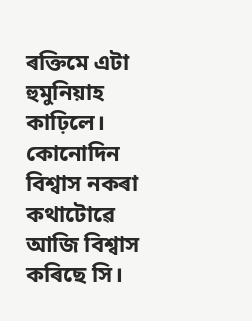ৰক্তিমে এটা হুমুনিয়াহ কাঢ়িলে। কোনোদিন বিশ্বাস নকৰা কথাটোৱে আজি বিশ্বাস কৰিছে সি।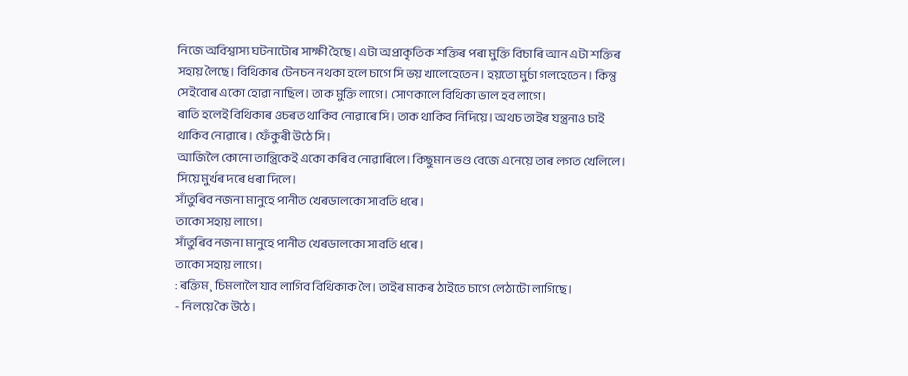নিজে অবিশ্বাস্য ঘটনাটোৰ সাক্ষী হৈছে। এটা অপ্ৰাকৃতিক শক্তিৰ পৰা মুক্তি বিচাৰি আন এটা শক্তিৰ সহায় লৈছে। বিথিকাৰ টেনচন নথকা হলে চাগে সি ভয় খালেহেতেন। হয়তো মুৰ্চা গলহেতেন। কিন্তু সেইবোৰ একো হোৱা নাছিল। তাক মুক্তি লাগে। সোণকালে বিথিকা ভাল হব লাগে।
ৰাতি হলেই বিথিকাৰ ওচৰত থাকিব নোৱাৰে সি। তাক থাকিব নিদিয়ে। অথচ তাইৰ যন্ত্ৰনাও চাই থাকিব নোৱাৰে। ফেঁকুৰী উঠে সি।
আজিলৈ কোনো তান্ত্ৰিকেই একো কৰিব নোৱাৰিলে। কিছুমান ভণ্ড বেজে এনেয়ে তাৰ লগত খেলিলে। সিয়ে মুৰ্খৰ দৰে ধৰা দিলে।
সাঁতুৰিব নজনা মানুহে পানীত খেৰডালকো সাবতি ধৰে।
তাকো সহায় লাগে।
সাঁতুৰিব নজনা মানুহে পানীত খেৰডালকো সাবতি ধৰে।
তাকো সহায় লাগে।
: ৰক্তিম¸ চিমলালৈ যাব লাগিব বিথিকাক লৈ। তাইৰ মাকৰ ঠাইতে চাগে লেঠাটো লাগিছে।
- নিলয়ে কৈ উঠে।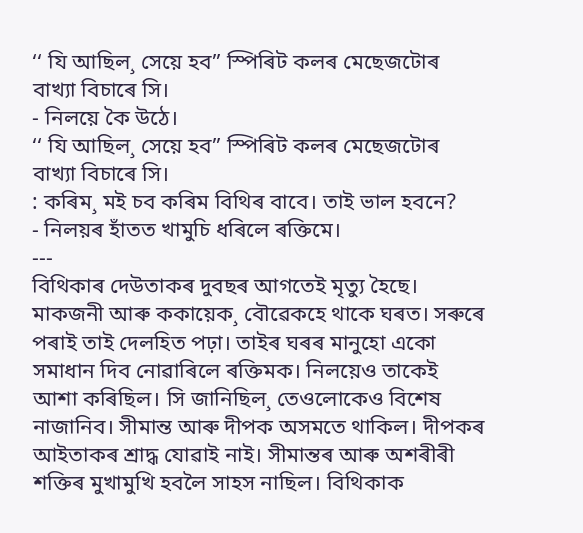‘‘ যি আছিল¸ সেয়ে হব’’ স্পিৰিট কলৰ মেছেজটোৰ বাখ্যা বিচাৰে সি।
- নিলয়ে কৈ উঠে।
‘‘ যি আছিল¸ সেয়ে হব’’ স্পিৰিট কলৰ মেছেজটোৰ বাখ্যা বিচাৰে সি।
: কৰিম¸ মই চব কৰিম বিথিৰ বাবে। তাই ভাল হবনে?
- নিলয়ৰ হাঁতত খামুচি ধৰিলে ৰক্তিমে।
---
বিথিকাৰ দেউতাকৰ দুবছৰ আগতেই মৃত্যু হৈছে। মাকজনী আৰু ককায়েক¸ বৌৱেকহে থাকে ঘৰত। সৰুৰে পৰাই তাই দেলহিত পঢ়া। তাইৰ ঘৰৰ মানুহো একো সমাধান দিব নোৱাৰিলে ৰক্তিমক। নিলয়েও তাকেই আশা কৰিছিল। সি জানিছিল¸ তেওলোকেও বিশেষ নাজানিব। সীমান্ত আৰু দীপক অসমতে থাকিল। দীপকৰ আইতাকৰ শ্ৰাদ্ধ যোৱাই নাই। সীমান্তৰ আৰু অশৰীৰী শক্তিৰ মুখামুখি হবলৈ সাহস নাছিল। বিথিকাক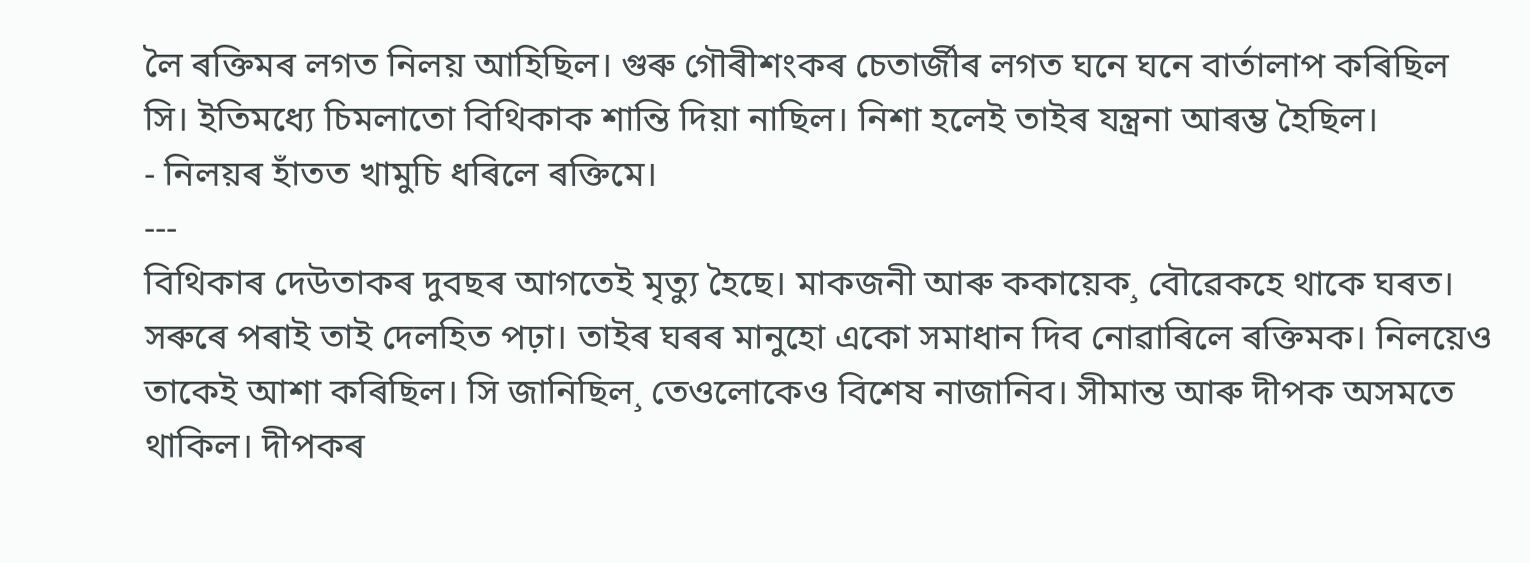লৈ ৰক্তিমৰ লগত নিলয় আহিছিল। গুৰু গৌৰীশংকৰ চেতাৰ্জীৰ লগত ঘনে ঘনে বাৰ্তালাপ কৰিছিল সি। ইতিমধ্যে চিমলাতো বিথিকাক শান্তি দিয়া নাছিল। নিশা হলেই তাইৰ যন্ত্ৰনা আৰম্ভ হৈছিল।
- নিলয়ৰ হাঁতত খামুচি ধৰিলে ৰক্তিমে।
---
বিথিকাৰ দেউতাকৰ দুবছৰ আগতেই মৃত্যু হৈছে। মাকজনী আৰু ককায়েক¸ বৌৱেকহে থাকে ঘৰত। সৰুৰে পৰাই তাই দেলহিত পঢ়া। তাইৰ ঘৰৰ মানুহো একো সমাধান দিব নোৱাৰিলে ৰক্তিমক। নিলয়েও তাকেই আশা কৰিছিল। সি জানিছিল¸ তেওলোকেও বিশেষ নাজানিব। সীমান্ত আৰু দীপক অসমতে থাকিল। দীপকৰ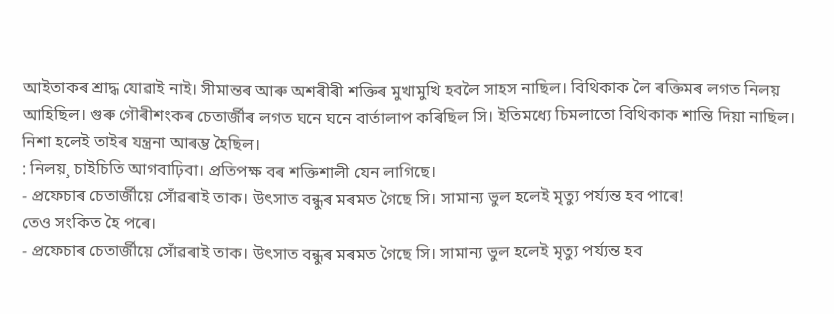আইতাকৰ শ্ৰাদ্ধ যোৱাই নাই। সীমান্তৰ আৰু অশৰীৰী শক্তিৰ মুখামুখি হবলৈ সাহস নাছিল। বিথিকাক লৈ ৰক্তিমৰ লগত নিলয় আহিছিল। গুৰু গৌৰীশংকৰ চেতাৰ্জীৰ লগত ঘনে ঘনে বাৰ্তালাপ কৰিছিল সি। ইতিমধ্যে চিমলাতো বিথিকাক শান্তি দিয়া নাছিল। নিশা হলেই তাইৰ যন্ত্ৰনা আৰম্ভ হৈছিল।
: নিলয়¸ চাইচিতি আগবাঢ়িবা। প্ৰতিপক্ষ বৰ শক্তিশালী যেন লাগিছে।
- প্ৰফেচাৰ চেতাৰ্জীয়ে সোঁৱৰাই তাক। উৎসাত বন্ধুৰ মৰমত গৈছে সি। সামান্য ভুল হলেই মৃত্যু পৰ্য্যন্ত হব পাৰে!
তেও সংকিত হৈ পৰে।
- প্ৰফেচাৰ চেতাৰ্জীয়ে সোঁৱৰাই তাক। উৎসাত বন্ধুৰ মৰমত গৈছে সি। সামান্য ভুল হলেই মৃত্যু পৰ্য্যন্ত হব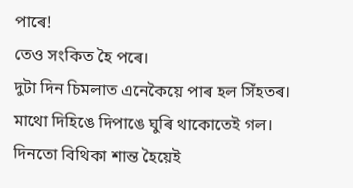পাৰে!
তেও সংকিত হৈ পৰে।
দুটা দিন চিমলাত এনেকৈয়ে পাৰ হল সিঁহতৰ। মাথো দিহিঙে দিপাঙে ঘুৰি থাকোতেই গল। দিনতো বিথিকা শান্ত হৈয়েই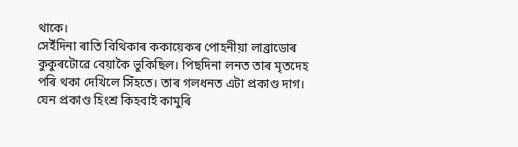থাকে।
সেইঁদিনা ৰাতি বিথিকাৰ ককায়েকৰ পোহনীয়া লাব্ৰাডোৰ কুকুৰটোৱে বেয়াকৈ ভুকিছিল। পিছদিনা লনত তাৰ মৃতদেহ পৰি থকা দেখিলে সিঁহতে। তাৰ গলধনত এটা প্ৰকাণ্ড দাগ। যেন প্ৰকাণ্ড হিংশ্ৰ কিহবাই কামুৰি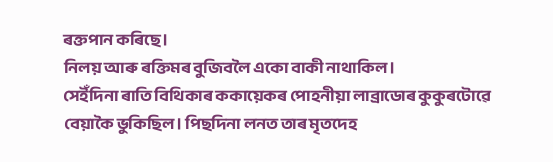ৰক্তপান কৰিছে।
নিলয় আৰু ৰক্তিমৰ বুজিবলৈ একো বাকী নাথাকিল।
সেইঁদিনা ৰাতি বিথিকাৰ ককায়েকৰ পোহনীয়া লাব্ৰাডোৰ কুকুৰটোৱে বেয়াকৈ ভুকিছিল। পিছদিনা লনত তাৰ মৃতদেহ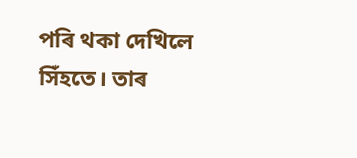পৰি থকা দেখিলে সিঁহতে। তাৰ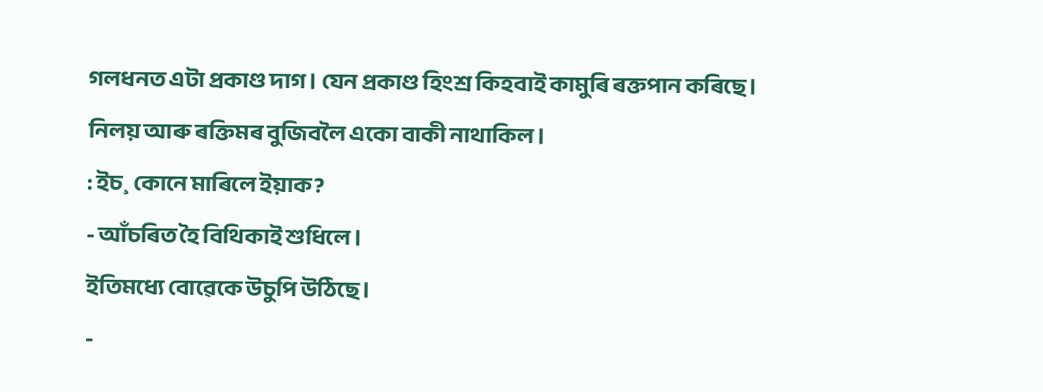গলধনত এটা প্ৰকাণ্ড দাগ। যেন প্ৰকাণ্ড হিংশ্ৰ কিহবাই কামুৰি ৰক্তপান কৰিছে।
নিলয় আৰু ৰক্তিমৰ বুজিবলৈ একো বাকী নাথাকিল।
: ইচ¸ কোনে মাৰিলে ইয়াক?
- আঁচৰিত হৈ বিথিকাই শুধিলে।
ইতিমধ্যে বোৱেকে উচুপি উঠিছে।
-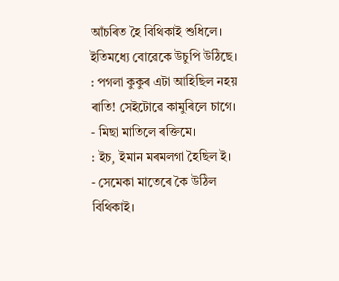আঁচৰিত হৈ বিথিকাই শুধিলে।
ইতিমধ্যে বোৱেকে উচুপি উঠিছে।
: পগলা কুকুৰ এটা আহিছিল নহয় ৰাতি! সেইটোৱে কামুৰিলে চাগে।
- মিছা মাতিলে ৰক্তিমে।
: ইচ¸ ইমান মৰমলগা হৈছিল ই।
- সেমেকা মাতেৰে কৈ উঠিল বিথিকাই।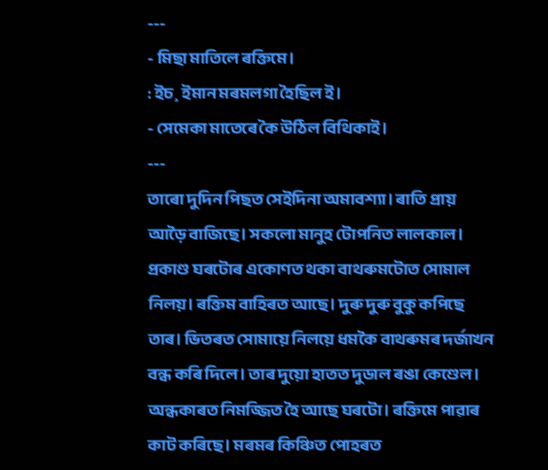---
- মিছা মাতিলে ৰক্তিমে।
: ইচ¸ ইমান মৰমলগা হৈছিল ই।
- সেমেকা মাতেৰে কৈ উঠিল বিথিকাই।
---
তাৰো দুদিন পিছত সেইদিনা অমাবশ্যা। ৰাতি প্ৰায় আড়ৈ বাজিছে। সকলো মানুহ টোপনিত লালকাল। প্ৰকাণ্ড ঘৰটোৰ একোণত থকা বাথৰুমটোত সোমাল নিলয়। ৰক্তিম বাহিৰত আছে। দুৰু দুৰু বুকু কপিছে তাৰ। ভিতৰত সোমায়ে নিলয়ে ধমকৈ বাথৰুমৰ দৰ্জাখন বন্ধ কৰি দিলে। তাৰ দুয়ো হাতত দুডাল ৰঙা কেণ্ডেল। অন্ধকাৰত নিমজ্জিত হৈ আছে ঘৰটো। ৰক্তিমে পাৱাৰ কাট কৰিছে। মৰমৰ কিঞ্চিত পোহৰত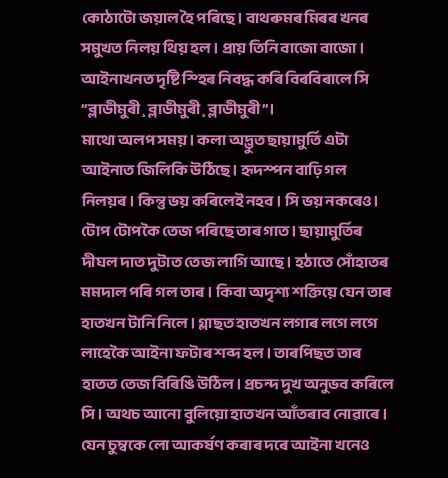কোঠাটো জয়াল হৈ পৰিছে। বাথৰুমৰ মিৰৰ খনৰ সমুখত নিলয় থিয় হল। প্ৰায় তিনি বাজো বাজো। আইনাখনত দৃষ্টি স্হিৰ নিবদ্ধ কৰি বিৰবিৰালে সি ‘‘ব্লাডীমুৰী¸ ব্লাডীমুৰী¸ ব্লাডীমুৰী’’।
মাথো অলপ সময়। কলা অদ্ভুত ছায়ামুৰ্তি এটা আইনাত জিলিকি উঠিছে। হৃদস্পন বাঢ়ি গল নিলয়ৰ। কিন্তু ভয় কৰিলেই নহব। সি ভয় নকৰেও। টোপ টোপকৈ তেজ পৰিছে তাৰ গাত। ছায়ামুৰ্তিৰ দীঘল দাত দুটাত তেজ লাগি আছে। হঠাতে সোঁহাতৰ মমদাল পৰি গল তাৰ। কিবা অদৃশ্য শক্তিয়ে যেন তাৰ হাতখন টানি নিলে। গ্লাছত হাতখন লগাৰ লগে লগে লাহেকৈ আইনা ফটাৰ শব্দ হল। তাৰপিছত তাৰ হাতত তেজ বিৰিঙি উঠিল। প্ৰচন্দ দুখ অনুভব কৰিলে সি। অথচ আনো বুলিয়ো হাতখন আঁতৰাব নোৱাৰে। যেন চুম্বকে লো আকৰ্ষণ কৰাৰ দৰে আইনা খনেও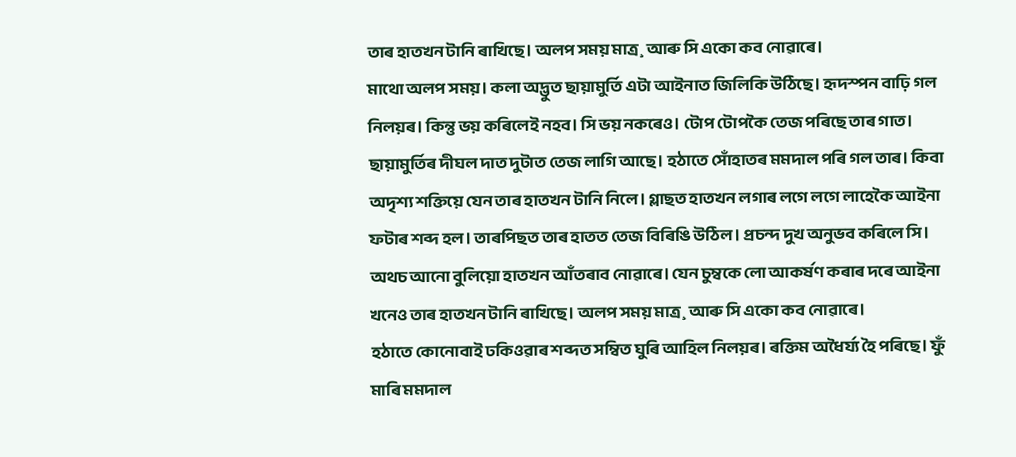তাৰ হাতখন টানি ৰাখিছে। অলপ সময় মাত্ৰ¸ আৰু সি একো কব নোৱাৰে।
মাথো অলপ সময়। কলা অদ্ভুত ছায়ামুৰ্তি এটা আইনাত জিলিকি উঠিছে। হৃদস্পন বাঢ়ি গল নিলয়ৰ। কিন্তু ভয় কৰিলেই নহব। সি ভয় নকৰেও। টোপ টোপকৈ তেজ পৰিছে তাৰ গাত। ছায়ামুৰ্তিৰ দীঘল দাত দুটাত তেজ লাগি আছে। হঠাতে সোঁহাতৰ মমদাল পৰি গল তাৰ। কিবা অদৃশ্য শক্তিয়ে যেন তাৰ হাতখন টানি নিলে। গ্লাছত হাতখন লগাৰ লগে লগে লাহেকৈ আইনা ফটাৰ শব্দ হল। তাৰপিছত তাৰ হাতত তেজ বিৰিঙি উঠিল। প্ৰচন্দ দুখ অনুভব কৰিলে সি। অথচ আনো বুলিয়ো হাতখন আঁতৰাব নোৱাৰে। যেন চুম্বকে লো আকৰ্ষণ কৰাৰ দৰে আইনা খনেও তাৰ হাতখন টানি ৰাখিছে। অলপ সময় মাত্ৰ¸ আৰু সি একো কব নোৱাৰে।
হঠাতে কোনোবাই ঢকিওৱাৰ শব্দত সম্বিত ঘুৰি আহিল নিলয়ৰ। ৰক্তিম অধৈৰ্য্য হৈ পৰিছে। ফুঁ মাৰি মমদাল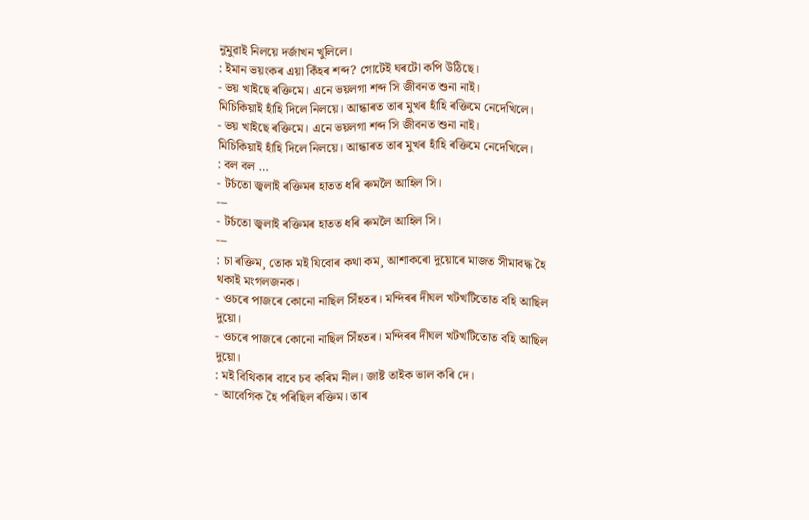নুমুৱাই নিলয়ে দৰ্জাখন খুলিলে।
: ইমান ভয়ংকৰ এয়া কিঁহৰ শব্দ? গোটেই ঘৰটো কপি উঠিছে।
- ভয় খাইছে ৰক্তিমে। এনে ভয়লগা শব্দ সি জীবনত শুনা নাই।
মিচিকিয়াই হাঁহি দিলে নিলয়ে। আন্ধাৰত তাৰ মুখৰ হাঁহি ৰক্তিমে নেদেখিলে।
- ভয় খাইছে ৰক্তিমে। এনে ভয়লগা শব্দ সি জীবনত শুনা নাই।
মিচিকিয়াই হাঁহি দিলে নিলয়ে। আন্ধাৰত তাৰ মুখৰ হাঁহি ৰক্তিমে নেদেখিলে।
: বল বল …
- টৰ্চতো জ্বলাই ৰক্তিমৰ হাতত ধৰি ৰুমলৈ আহিল সি।
---
- টৰ্চতো জ্বলাই ৰক্তিমৰ হাতত ধৰি ৰুমলৈ আহিল সি।
---
: চা ৰক্তিম¸ তোক মই যিবোৰ কথা কম¸ আশাকৰো দুয়োৰে মাজত সীমাবদ্ধ হৈ থকাই মংগলজনক।
- ওচৰে পাজৰে কোনো নাছিল সিঁহতৰ। মন্দিৰৰ দীঘল খটখটিতোত বহি আছিল দুয়ো।
- ওচৰে পাজৰে কোনো নাছিল সিঁহতৰ। মন্দিৰৰ দীঘল খটখটিতোত বহি আছিল দুয়ো।
: মই বিথিকাৰ বাবে চব কৰিম নীল। জাষ্ট তাইক ভাল কৰি দে।
- আবেগিক হৈ পৰিছিল ৰক্তিম। তাৰ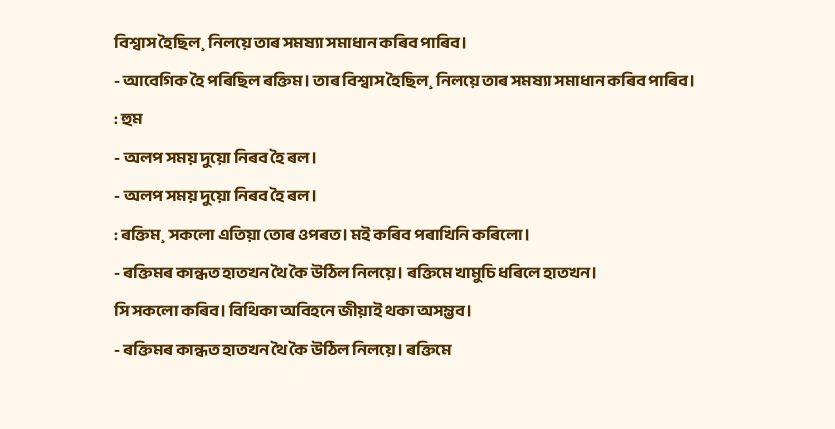বিশ্বাস হৈছিল¸ নিলয়ে তাৰ সমষ্যা সমাধান কৰিব পাৰিব।
- আবেগিক হৈ পৰিছিল ৰক্তিম। তাৰ বিশ্বাস হৈছিল¸ নিলয়ে তাৰ সমষ্যা সমাধান কৰিব পাৰিব।
: হুম
- অলপ সময় দুয়ো নিৰব হৈ ৰল।
- অলপ সময় দুয়ো নিৰব হৈ ৰল।
: ৰক্তিম¸ সকলো এতিয়া তোৰ ওপৰত। মই কৰিব পৰাখিনি কৰিলো।
- ৰক্তিমৰ কান্ধত হাতখন থৈ কৈ উঠিল নিলয়ে। ৰক্তিমে খামুচি ধৰিলে হাতখন।
সি সকলো কৰিব। বিথিকা অবিহনে জীয়াই থকা অসম্ভব।
- ৰক্তিমৰ কান্ধত হাতখন থৈ কৈ উঠিল নিলয়ে। ৰক্তিমে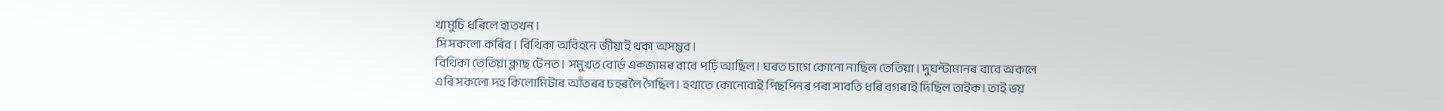খামুচি ধৰিলে হাতখন।
সি সকলো কৰিব। বিথিকা অবিহনে জীয়াই থকা অসম্ভব।
বিথিকা তেতিয়া ক্লাছ টেনত। সমুখত বোৰ্ড এক্জামৰ বাবে পঢ়ি আছিল। ঘৰত চাগে কোনো নাছিল তেতিয়া। দুঘন্টামানৰ বাবে অকলে এৰি সকলো দহ কিলোমিটাৰ আঁতৰৰ চহৰলৈ গৈছিল। হথাতে কোনোবাই পিছপিনৰ পৰা সাবতি ধৰি বগৰাই দিছিল তাইক। তাই ভয়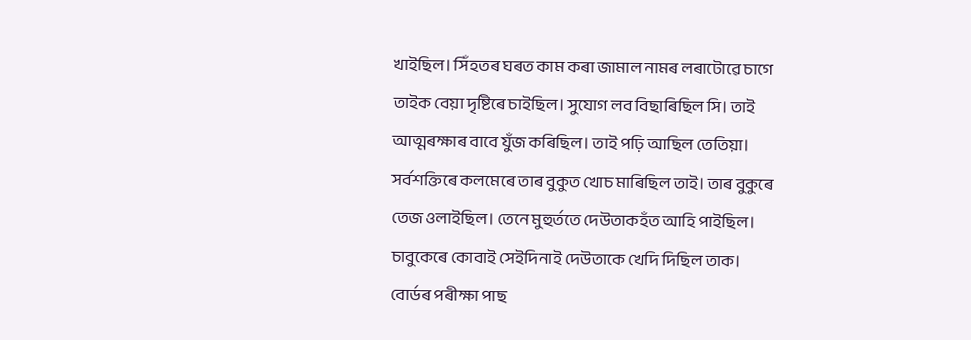খাইছিল। সিঁহতৰ ঘৰত কাম কৰা জামাল নামৰ লৰাটোৱে চাগে তাইক বেয়া দৃষ্টিৰে চাইছিল। সুযোগ লব বিছাৰিছিল সি। তাই আত্মৰক্ষাৰ বাবে যুঁজ কৰিছিল। তাই পঢ়ি আছিল তেতিয়া। সৰ্বশক্তিৰে কলমেৰে তাৰ বুকুত খোচ মাৰিছিল তাই। তাৰ বুকুৰে তেজ ওলাইছিল। তেনে মুহুৰ্ততে দেউতাকহঁত আহি পাইছিল। চাবুকেৰে কোবাই সেইদিনাই দেউতাকে খেদি দিছিল তাক।
বোৰ্ডৰ পৰীক্ষা পাছ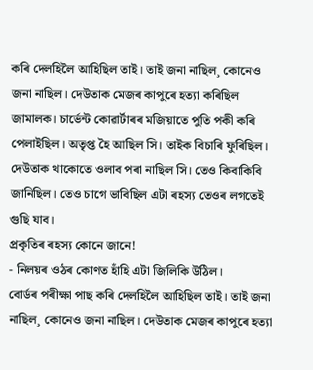কৰি দেলহিলৈ আহিছিল তাই। তাই জনা নাছিল¸ কোনেও জনা নাছিল। দেউতাক মেজৰ কাপুৰে হত্যা কৰিছিল জামালক। চাৰ্ভেন্ট কোৱাৰ্টাৰৰ মজিয়াতে পুতি পকী কৰি পেলাইছিল। অতৃপ্ত হৈ আছিল সি। তাইক বিচাৰি ফুৰিছিল। দেউতাক থাকোতে ওলাব পৰা নাছিল সি। তেও কিবাকিবি জানিছিল। তেও চাগে ভাবিছিল এটা ৰহস্য তেওৰ লগতেই গুছি যাব।
প্ৰকৃতিৰ ৰহস্য কোনে জানে!
- নিলয়ৰ ওঠৰ কোণত হাঁহি এটা জিলিকি উঠিল।
বোৰ্ডৰ পৰীক্ষা পাছ কৰি দেলহিলৈ আহিছিল তাই। তাই জনা নাছিল¸ কোনেও জনা নাছিল। দেউতাক মেজৰ কাপুৰে হত্যা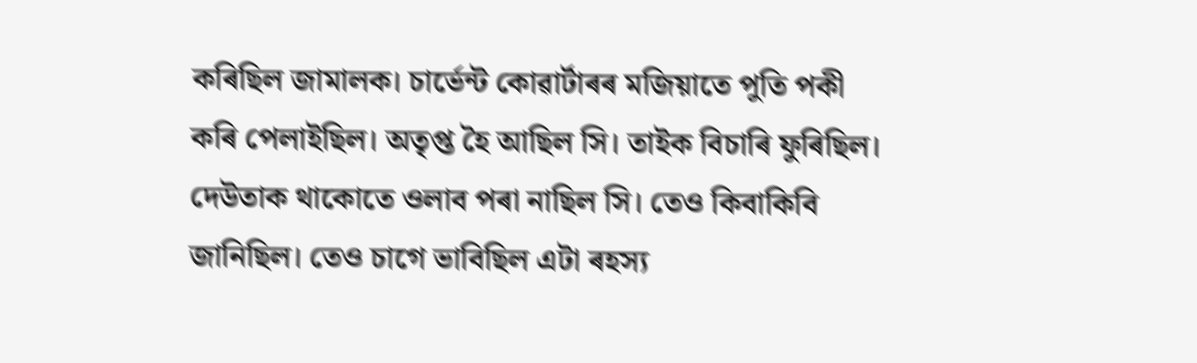কৰিছিল জামালক। চাৰ্ভেন্ট কোৱাৰ্টাৰৰ মজিয়াতে পুতি পকী কৰি পেলাইছিল। অতৃপ্ত হৈ আছিল সি। তাইক বিচাৰি ফুৰিছিল। দেউতাক থাকোতে ওলাব পৰা নাছিল সি। তেও কিবাকিবি জানিছিল। তেও চাগে ভাবিছিল এটা ৰহস্য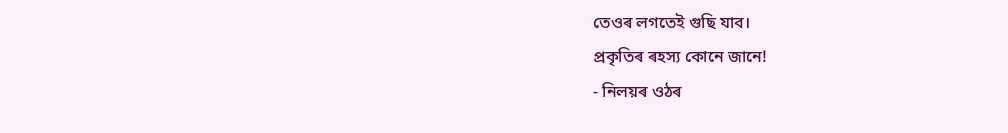তেওৰ লগতেই গুছি যাব।
প্ৰকৃতিৰ ৰহস্য কোনে জানে!
- নিলয়ৰ ওঠৰ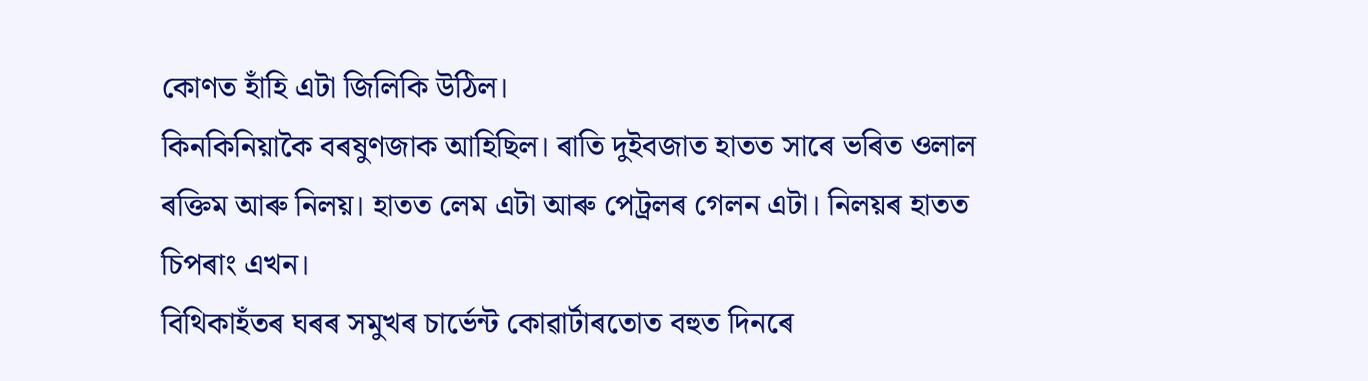কোণত হাঁহি এটা জিলিকি উঠিল।
কিনকিনিয়াকৈ বৰষুণজাক আহিছিল। ৰাতি দুইবজাত হাতত সাৰে ভৰিত ওলাল ৰক্তিম আৰু নিলয়। হাতত লেম এটা আৰু পেট্ৰলৰ গেলন এটা। নিলয়ৰ হাতত চিপৰাং এখন।
বিথিকাহঁতৰ ঘৰৰ সমুখৰ চাৰ্ভেন্ট কোৱাৰ্টাৰতোত বহুত দিনৰে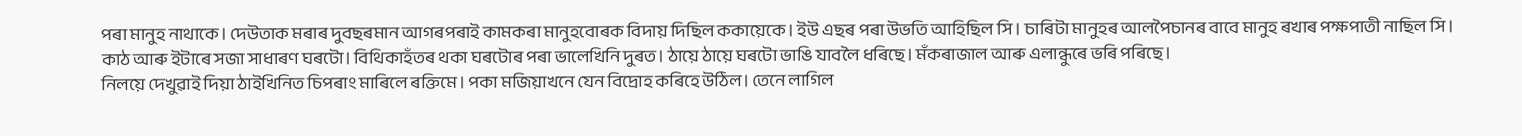পৰা মানুহ নাথাকে। দেউতাক মৰাৰ দুবছৰমান আগৰপৰাই কামকৰা মানুহবোৰক বিদায় দিছিল ককায়েকে। ইউ এছৰ পৰা উভতি আহিছিল সি। চাৰিটা মানুহৰ আলপৈচানৰ বাবে মানুহ ৰখাৰ পক্ষপাতী নাছিল সি।
কাঠ আৰু ইটাৰে সজা সাধাৰণ ঘৰটো। বিথিকাহঁতৰ থকা ঘৰটোৰ পৰা ভালেখিনি দুৰত। ঠায়ে ঠায়ে ঘৰটো ভাঙি যাবলৈ ধৰিছে। মঁকৰাজাল আৰু এলান্ধুৰে ভৰি পৰিছে।
নিলয়ে দেখুৱাই দিয়া ঠাইখিনিত চিপৰাং মাৰিলে ৰক্তিমে। পকা মজিয়াখনে যেন বিদ্ৰোহ কৰিহে উঠিল। তেনে লাগিল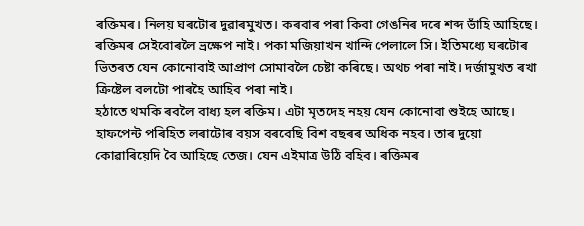ৰক্তিমৰ। নিলয় ঘৰটোৰ দুৱাৰমুখত। কৰবাৰ পৰা কিবা গেঙনিৰ দৰে শব্দ ভাঁহি আহিছে। ৰক্তিমৰ সেইবোৰলৈ ভ্ৰক্ষেপ নাই। পকা মজিয়াখন খান্দি পেলালে সি। ইতিমধ্যে ঘৰটোৰ ভিতৰত যেন কোনোবাই আপ্ৰাণ সোমাবলৈ চেষ্টা কৰিছে। অথচ পৰা নাই। দৰ্জামুখত ৰখা ক্ৰিষ্টেল বলটো পাৰহৈ আহিব পৰা নাই।
হঠাতে থমকি ৰবলৈ বাধ্য হল ৰক্তিম। এটা মৃতদেহ নহয় যেন কোনোবা শুইহে আছে। হাফপেন্ট পৰিহিত লৰাটোৰ বয়স বৰবেছি বিশ বছৰৰ অধিক নহব। তাৰ দুয়ো কোৱাৰিয়েদি বৈ আহিছে তেজ। যেন এইমাত্ৰ উঠি বহিব। ৰক্তিমৰ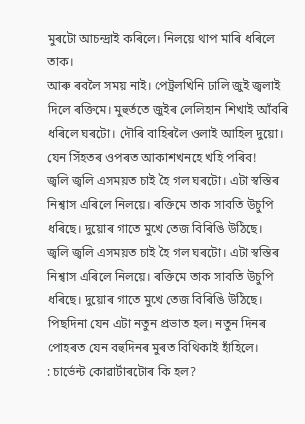মুৰটো আচন্দ্ৰাই কৰিলে। নিলয়ে থাপ মাৰি ধৰিলে তাক।
আৰু ৰবলৈ সময় নাই। পেট্ৰলখিনি ঢালি জুই জ্বলাই দিলে ৰক্তিমে। মুহুৰ্ততে জুইৰ লেলিহান শিখাই আঁবৰি ধৰিলে ঘৰটো। দৌৰি বাহিৰলৈ ওলাই আহিল দুয়ো। যেন সিঁহতৰ ওপৰত আকাশখনহে খহি পৰিব!
জ্বলি জ্বলি এসময়ত চাই হৈ গল ঘৰটো। এটা স্বস্তিৰ নিশ্বাস এৰিলে নিলয়ে। ৰক্তিমে তাক সাবতি উচুপি ধৰিছে। দুয়োৰ গাতে মুখে তেজ বিৰিঙি উঠিছে।
জ্বলি জ্বলি এসময়ত চাই হৈ গল ঘৰটো। এটা স্বস্তিৰ নিশ্বাস এৰিলে নিলয়ে। ৰক্তিমে তাক সাবতি উচুপি ধৰিছে। দুয়োৰ গাতে মুখে তেজ বিৰিঙি উঠিছে।
পিছদিনা যেন এটা নতুন প্ৰভাত হল। নতুন দিনৰ পোহৰত যেন বহুদিনৰ মুৰত বিথিকাই হাঁহিলে।
: চাৰ্ভেন্ট কোৱাৰ্টাৰটোৰ কি হল?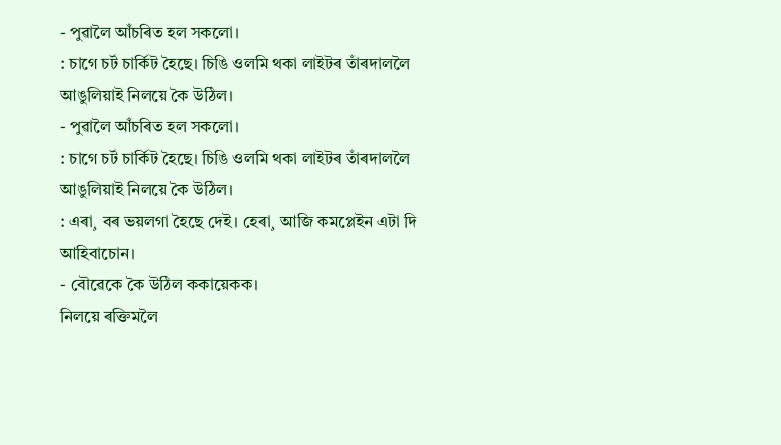- পুৱালৈ আঁচৰিত হল সকলো।
: চাগে চৰ্ট চাৰ্কিট হৈছে। চিঙি ওলমি থকা লাইটৰ তাঁৰদাললৈ আঙুলিয়াই নিলয়ে কৈ উঠিল।
- পুৱালৈ আঁচৰিত হল সকলো।
: চাগে চৰ্ট চাৰ্কিট হৈছে। চিঙি ওলমি থকা লাইটৰ তাঁৰদাললৈ আঙুলিয়াই নিলয়ে কৈ উঠিল।
: এৰা¸ বৰ ভয়লগা হৈছে দেই। হেৰা¸ আজি কমপ্লেইন এটা দি আহিবাচোন।
- বৌৱেকে কৈ উঠিল ককায়েকক।
নিলয়ে ৰক্তিমলৈ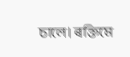চালে। ৰক্তিমে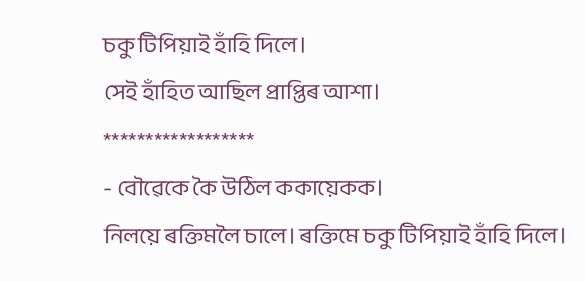চকু টিপিয়াই হাঁহি দিলে।
সেই হাঁহিত আছিল প্ৰাপ্তিৰ আশা।
******************
- বৌৱেকে কৈ উঠিল ককায়েকক।
নিলয়ে ৰক্তিমলৈ চালে। ৰক্তিমে চকু টিপিয়াই হাঁহি দিলে।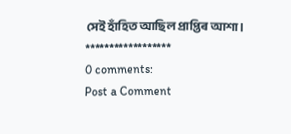সেই হাঁহিত আছিল প্ৰাপ্তিৰ আশা।
******************
0 comments:
Post a Comment